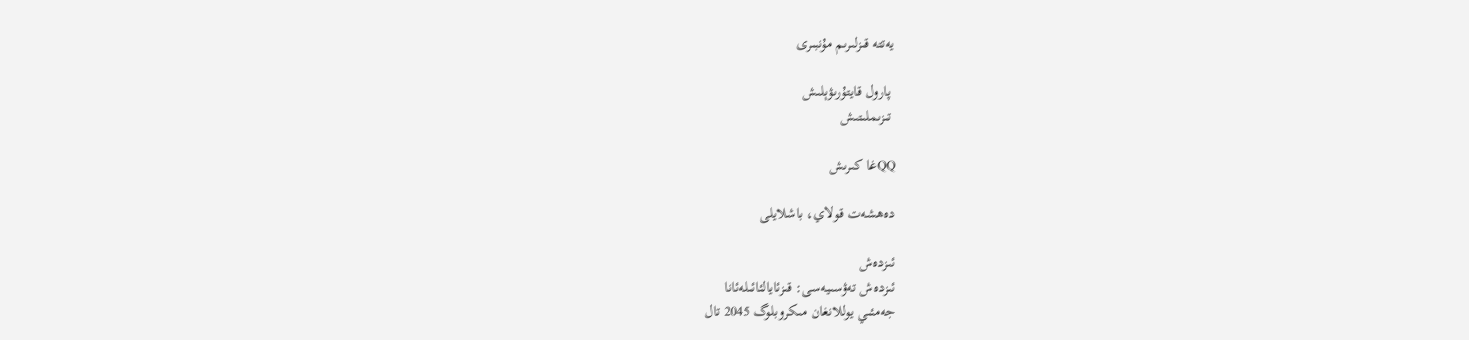يەتتە قىزلىرىم مۇنبىرى

 پارول قايتۇرىۋېلىش
 تىزىملىتىش

QQغا كىرىش

دەھشەت قولاي، باشلايلى

ئىزدەش
ئىزدەش تەۋسىيەسى: قىزئايالئائىلەئانا
جەمئىي يوللانغان مىكروبلوگ 2045 تال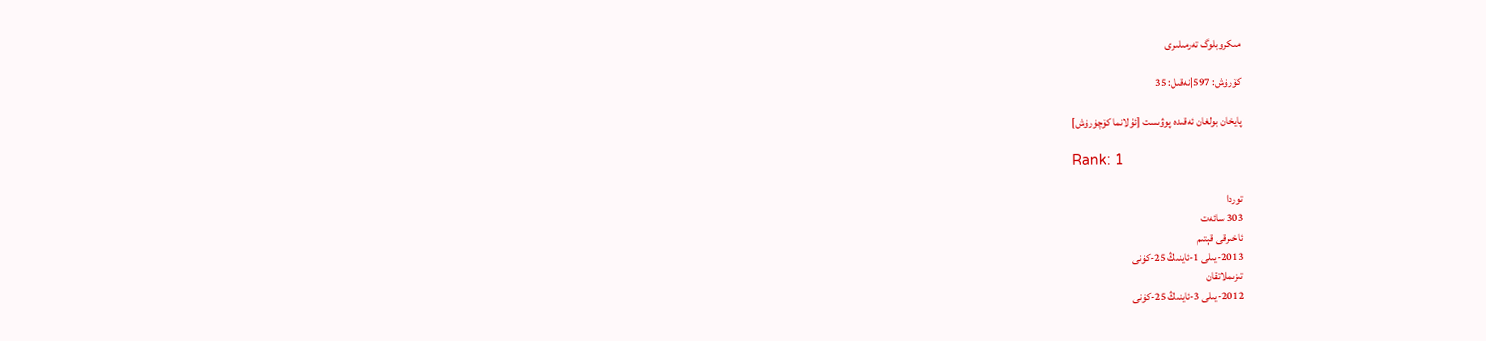مىكروبلوگ تەرمىلىرى

كۆرۈش: 597|نەقىل: 35

پايخان بولغان ئەقىدە پوۋىست [ئۇلانما كۆچۈرۈش]

Rank: 1

توردا
303 سائەت
ئاخىرقى قېتىم
2013-يىلى 1-ئاينىڭ 25-كۈنى
تىزىملاتقان
2012-يىلى 3-ئاينىڭ 25-كۈنى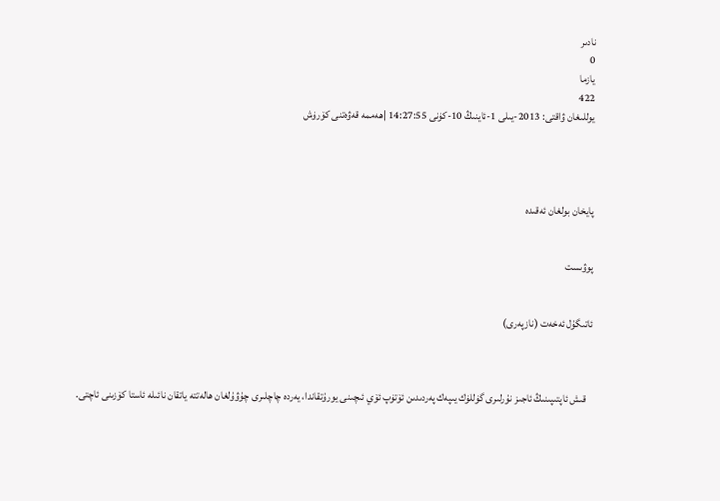نادىر
0
يازما
422
يوللىغان ۋاقتى: 2013-يىلى 1-ئاينىڭ 10-كۈنى 14:27:55 |ھەممە قەۋەتنى كۆرۈش




پايخان بولغان ئەقىدە


پوۋىست


ئاتىگۇل ئەخەت (نازپەرى)



   قىش ئاپتىپىنىڭ ئاجىز نۇرلىرى گۈللۈك يىپەك پەردىدىن ئۆتۈپ ئۆي ئىچىنى يورۇتقاندا، يەردە چاچلىرى چۇۋۇلغان ھالەتتە ياتقان نائىلە ئاستا كۆزىنى ئاچتى.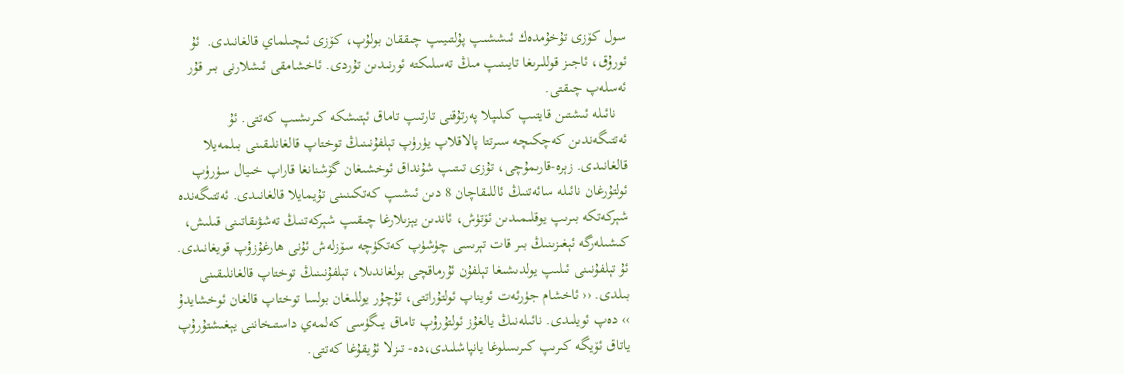سول كۆزى تۇخۇمدەك ئىششىپ پۇلتىيىپ چىققان بولۇپ، كۆزى ئىچىلماي قالغانىدى.  ئۇ ئورۇق، ئاجىز قوللىرىغا تايىنىپ مىڭ تەسلىكتە ئورنىدىن تۇردى. ئاخشامقى ئىشلارنى بىر قۇر ئەسلەپ چىقتى.
   نائىلە ئىشتىن قايتىپ كىلىپلا پەرتۇقنى تارتىپ تاماق ئېتىشكە كىرىشىپ كەتتى. ئۇ ئەتتىگەندىن كەچكىچە سىرتتا پالاقلاپ يۈرۈپ تېلفۇنىنىڭ توختاپ قالغانلىقىنى بىلمەيلا قالغانىدى. زېرە-قارىمۇچى، تۇزى تىتىپ شۇنداق ئوخشىغان گۆشنانغا قاراپ خىيال سۈرۈپ ئولتۇرغان نائىلە سائەتنىڭ ئاللىقاچان 8 دىن ئىشىپ كەتكىنىنى تۇيمايلا قالغانىدى. ئەتتىگەندە شېركەتكە بىرىپ يوقلىمىدىن ئۆتۈش، ئاندىن يېزىلارغا چىقىپ شېركەتنىڭ تەشۋىقاتىنى قىلىش، كىشىلەرگە ئېغىزىنىڭ بىر قات تېرىسى چۈشۈپ كەتكۈچە سۆزلەش ئۇنى ھارغۇزۇپ قويغانىدى. ئۇ تېلفۇنىنى ئىلىپ يولدىشىغا تېلفۇن ئۇرماقچى بولغاندىلا، تېلفۇنىنىڭ توختاپ قالغانلىقىنى بىلدى. ‹‹ ئاخشام جۈرئەت ئويناپ ئولتۇراتتى، ئۇچۇر يوللىغان بولسا توختاپ قالغان ئوخشايدۇ ›› دەپ ئويلىدى. نائىلەنىڭ يالغۇز ئولتۇرۇپ تاماق يىگۈسى كەلمەي داستىخاننى يېغىشتۇرۇپ ياتاق ئۆيگە كىرىپ كىرىسلوغا يانپاشلىدى،دە- تىزلا ئۇيقۇغا كەتتى.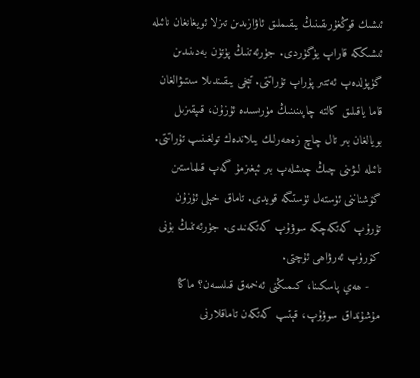ئىشىك قوڭغۇرىقىنىڭ يىقىملىق ئاۋازىدىن تىزلا ئويغانغان نائىلە ئىشىككە قاراپ يۈگۈردى. جۈرئەتنىڭ پۈتۈن بەدىنىدىن گۈپۈلدەپ ئەتتىر پۇراپ تۇراتتى. تېخى يىقىندىلا سىتىۋالغان قاما ياقىلىق كالتە چاپىنىنىڭ مۈرىسىدە ئۇزۇن، قىپقىزىل بويالغان بىر تال چاچ زەھەرلىك يىلاندەك تولغىنىپ تۇراتتى. نائىلە لىۋىنى چىڭ چىشلەپ بىر ئېغىزمۇ گەپ قىلماستىن گۆشناننى ئۈستەل ئۈستىگە قويدى. تاماق خېلى ئۇزۇن تۇرۇپ كەتكەچكە سوۋۇپ كەتكەنىدى. جۈرئەتنىڭ بۇنى كۆرۈپ ئەرۋاھى ئۇچتى.
   - ھەي پاسكىنا، كىمىڭنى ئەخمەق قىلىسەن؟ ماڭا مۇشۇنداق سوۋۇپ، قېتىپ كەتكەن تاماقلارنى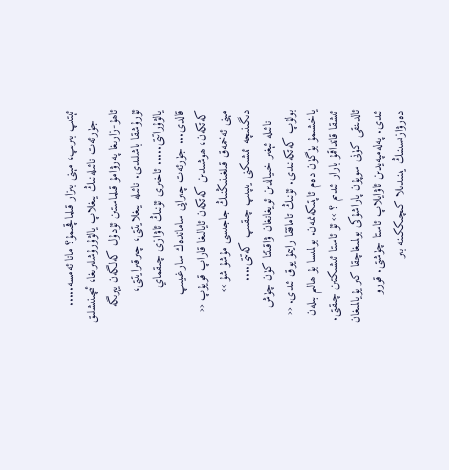ئېتىپ بىرىپ، مېنى بىزار قىلماقچىمۇ؟ مانا ئەمسە.....
   جۈرئەت نائىلەنىڭ يىغلاپ يالۋۇرۇشلىرىغا، ئىچىنىشلىق ئاھۇ-زارىغا پەرۋامۇ قىلماستىن ئۇدۇل كەلگەن يېرىگە ئۇرۇشقا باشلىدى. نائىلە يىغلايتتى، چىرقىرايتتى، يالۋۇراتتى..... ئاخىرى ئۇنىڭ ئاۋازى چىقماي قالدى... جۈرئەت چىرايى ساماندەك سارغىيىپ كەتكەن، ھوشىدىن كەتكەن ئايالىغا قاراپ قويۇپ ‹‹ مېنى ئەخمەق قىلغىنىڭنىڭ جاجىسى مۇشۇ شۇ ›› دىگىنىچە ئىشىكنى يىپىپ چىقىپ كەتتى....
   نائىلە ئېغىر خىيالدىن ئويغانغان ۋاقىتتا كۈن چۈش بولۇپ كەتكەنىدى. ئۇنىڭ تاماققا رايىمۇ يوق ئىدى. ‹‹ ياخشىمۇ بۈگۈن دەم ئاپتىكەنمەن. بولمىسا بۇ ھالىم بىلەن ئىشقا قانداقمۇ بارار ئىدىم ؟ ›› ئۇ ئاستا ئىشىكتىن چىقتى. ئالدىنقى كۈنى سوپۇن پاراشۇكى بولمىغاچقا كىر يۇيالمىغان ئىدى. پەلەمپەيدىن ئاۋايلاپ ئاستا چۈشتى. قورو دەرۋازىسىنىڭ يىنىدىلا كىچىككىنە بىر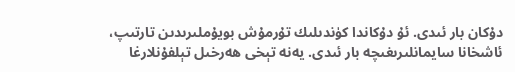دۇكان بار ئىدى. ئۇ دۇكاندا كۈندىلىك تۇرمۇش بويۇملىرىدىن تارتىپ، ئاشخانا سايمانلىرىغىچە بار ئىدى. يەنە تېخى ھەرخىل تېلفۇنلارغا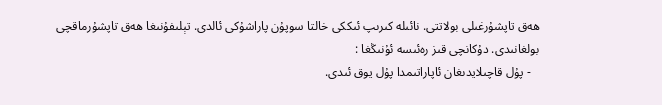ھەق تاپشۇرغىلى بولاتتى. نائىلە كىرىپ ئىككى خالتا سوپۇن پاراشۇكى ئالدى. تېلىفۇنىغا ھەق تاپشۇرماقچى بولغانىدى. دۇكانچى قىز رەئىسە ئۇنىڭغا :
   - پۇل قاچىلايدىغان ئاپاراتىمدا پۇل يوق ئىدى.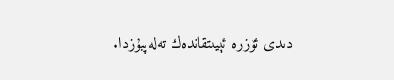دىدى ئۆزرە ئېيىتقاندەك تەلەپبۇزدا.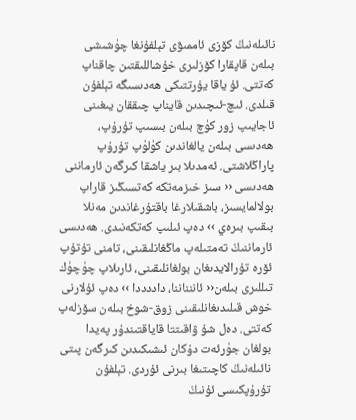نائىلەنىڭ كۆزى ئاممىۋى تېلفۇنغا چۈشىشى بىلەن قاپقارا كۆزلىرى خۇشاللىقتىن چاقناپ كەتتى. ئۇ ياقا يۇرتتىكى ھەدىسىگە تېلفۇن قىلدى. ئىچ-ئىچىدىن قايناپ چىققان يىغىنى ئاجايىپ زور كۈچ بىلەن بىسىپ تۇرۇپ، ھەدىسى بىلەن يالغاندىن كۈلۈپ تۇرۇپ پاراڭلاشتى. ئەمدىلا بىر ياشقا كىرگەن ئارماننى ھەدىسى ‹‹ سىز خىزمەتكە كەتسىڭىز قاراپ بولالمايسىز، باشقىلارغا باقتۇرغاندىن مەنلا بىقىپ بىرەي ›› دەپ ئىلىپ كەتكەنىدى. ھەدىسى ئارماننىڭ تەمتىلەپ ماڭغانلىقىنى، تامنى تۇتۇپ ئۆرە تۇرالايدىغان بولغانلىقىنى، ئارىلاپ چۈچۈك تىللىرى بىلەن‹‹ ئاننناننا، داددددا ›› دەپ ئۇلارنى خوش قىلىدىغانلىقىنى زوق-شوخ بىلەن سۆزلەپ كەتتى. دەل شۇ ۋاقىتتا قاياقتىندۇر پەيدا بولغان جۈرئەت دۇكان ئىشىكىدىن كىرگەن پىتى نائىلەنىڭ كاچىتىغا بىرنى ئۇردى. تېلفۇن تۇرۇپكىسى ئۇنىڭ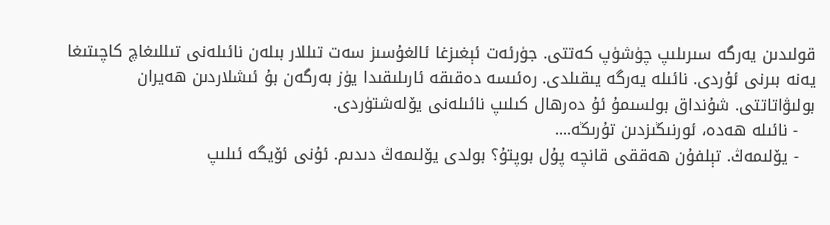قولىدىن يەرگە سىرىلىپ چۈشۈپ كەتتى. جۈرئەت ئېغىزغا ئالغۇسىز سەت تىللار بىلەن نائىلەنى تىللىغاچ كاچىتىغا يەنە بىرنى ئۇردى. نائىلە يەرگە يىقىلدى. رەئىسە دەقىقە ئارىلىقىدا يۈز بەرگەن بۇ ئىشلاردىن ھەيران بولىۋاتاتتى. شۇنداق بولسىمۇ ئۇ دەرھال كىلىپ نائىلەنى يۆلەشتۈردى.
   - نائىلە ھەدە، ئورنىڭىزدىن تۇرىڭە....
   - يۆلىمەڭ. تېلفۇن ھەققى قانچە پۇل بوپتۇ؟ بولدى يۆلىمەڭ دىدىم. ئۇنى ئۆيگە ئىلىپ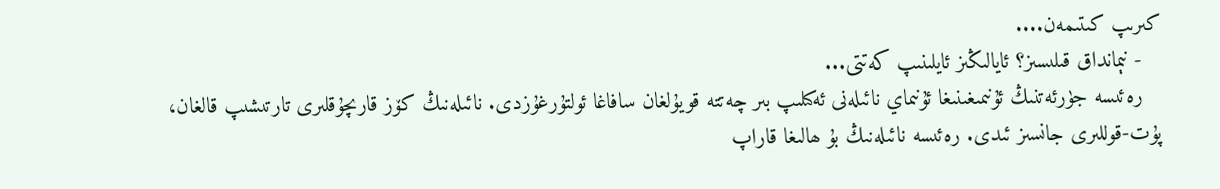كىرىپ كىتىمەن....
   - نېمانداق قىلىسىز؟ ئايالىڭىز ئايلىنىپ كەتتى...
   رەئىسە جۈرئەتنىڭ ئۇنىمىغىنىغا ئۇنىماي نائىلەنى ئەكىلىپ بىر چەتتە قويۇلغان سافاغا ئولتۇرغۇزدى. نائىلەنىڭ كۆز قارىچۇقلىرى تارتىشىپ قالغان، پۇت-قوللىرى جانسىز ئىدى. رەئىسە نائىلەنىڭ بۇ ھالىغا قاراپ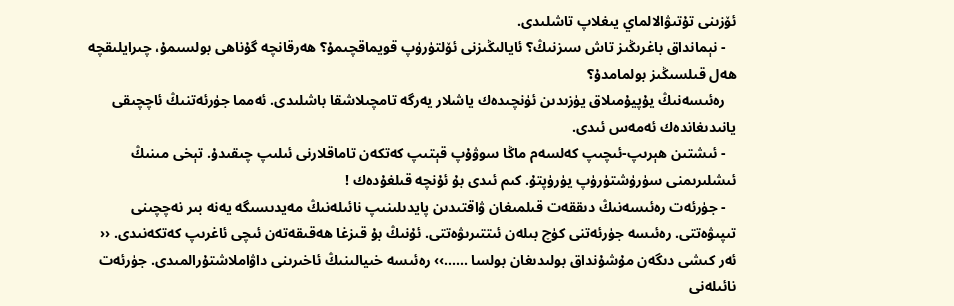ئۆزىنى تۇتىۋالالماي يىغلاپ تاشلىدى.
   - نېمانداق باغرىڭىز تاش سىزنىڭ؟ ئايالىڭىزنى ئۆلتۈرۈپ قويماقچىمۇ؟ ھەرقانچە گۇناھى بولسىمۇ، چىرايلىقچە ھەل قىلسىڭىز بولمامدۇ؟
   رەئىسەنىڭ يۇپيۇمىلاق يۈزىدىن ئۈنچىدەك ياشلار يەرگە تامچىلاشقا باشلىدى. ئەمما جۈرئەتنىڭ ئاچچىقى يانىدىغاندەك ئەمەس ئىدى.
   - ئىشتىن ھېرىپ-ئىچىپ كەلسەم ماڭا سوۋۇپ قېتىپ كەتكەن تاماقلارنى ئىلىپ چىقىدۇ. تېخى مىنىڭ ئىشلىرىمنى سۈرۈشتۈرۈپ يۈرۈپتۇ. كىم ئىدى بۇ ئۇنچە قىلغۇدەك !
   - جۈرئەت رەئىسەنىڭ دىققەت قىلمىغان ۋاقتىدىن پايدىلىنىپ نائىلەنىڭ مەيدىسىگە يەنە بىر نەچچىنى تىپىۋەتتى. رەئىسە جۈرئەتنى كۈچ بىلەن ئىتتىرىۋەتتى. ئۇنىڭ بۇ قىزغا ھەقىقەتەن ئىچى ئاغرىپ كەتكەنىدى. ‹‹ ئەر كىشى دىگەن مۇشۇنداق بولىدىغان بولسا ......›› رەئىسە خىيالىنىڭ ئاخىرىنى داۋاملاشتۇرالمىدى. جۈرئەت نائىلەنى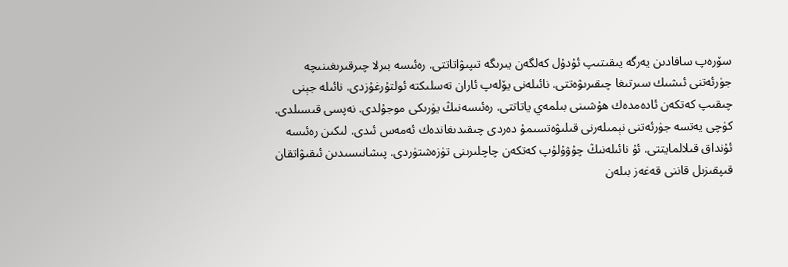سۆرەپ سافادىن يەرگە يىقىتىپ ئۇدۇل كەلگەن يىرىگە تىپىۋاتاتتى. رەئىسە بىرلا چىرقىرىغىنىچە جۈرئەتنى ئىشىك سىرتىغا چىقىرىۋەتتى. نائىلەنى يۆلەپ ئاران تەسلىكتە ئولتۇرغۇزدى. نائىلە جېنى چىقىپ كەتكەن ئادەمدەك ھۇشىنى بىلمەي ياتاتتى. رەئىسەنىڭ يۈرىكى موجۇلدى. نەپسى قىسىلدى. كۈچى يەتسە جۈرئەتنى نېمىلەرنى قىلىۋەتسىمۇ دەردى چىقىدىغاندەك ئەمەس ئىدى. لىكىن رەئىسە ئۇنداق قىلالمايتتى. ئۇ نائىلەنىڭ چۇۋۇلۇپ كەتكەن چاچلىرىنى تۈزەشتۈردى. پىشانىسىدىن ئىقىۋاتقان قىپقىزىل قاننى قەغەز بىلەن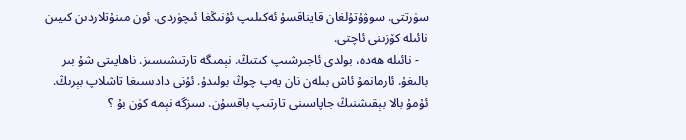سۈرتتى. سوۋۇتۇلغان قايناقسۇ ئەكىلىپ ئۇنىڭغا ئىچۈردى. ئون مىنۇتلاردىن كىيىن نائىلە كۆزىنى ئاچتى.
   - نائىلە ھەدە، بولدى ئاجىرشىپ كىتىڭ. نېمىگە تارتىشىسىز. ناھايىتى شۇ بىر بالىغۇ. ئارمانمۇ ئاش بىلەن نان يەپ چوڭ بولىدۇ. ئۇنى دادىسىغا تاشلاپ بېرىڭ. ئۇمۇ بالا بېقىشنىڭ جاپاسىنى تارتىپ باقسۇن. سىزگە نېمە كۈن بۇ ؟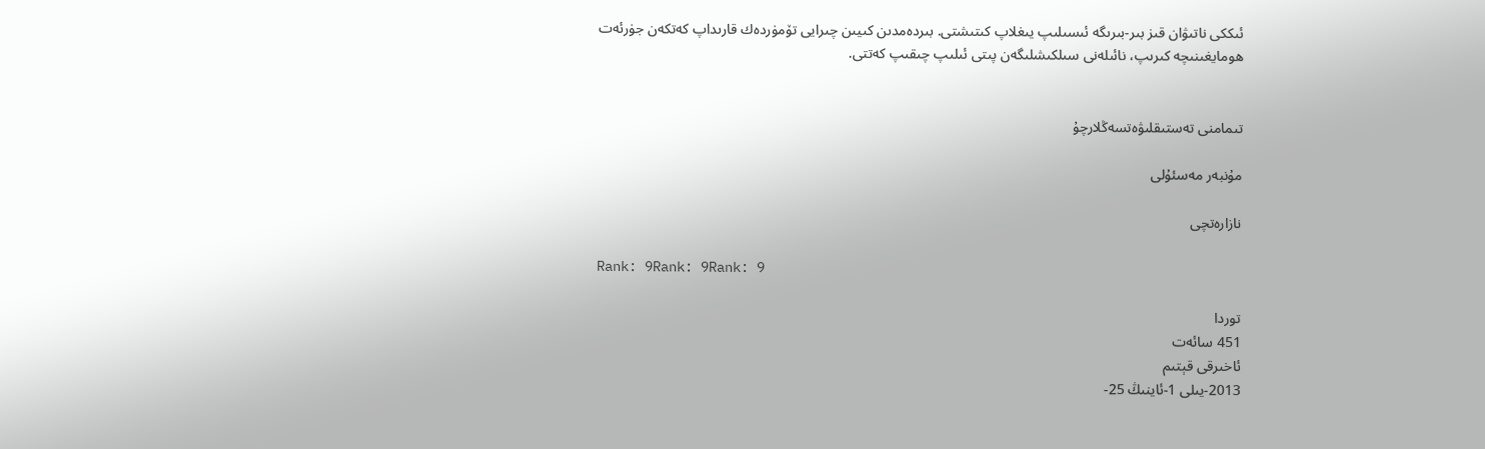ئىككى ناتىۋان قىز بىر-بىرىگە ئىسىلىپ يىغلاپ كىتىشتى. بىردەمدىن كىيىن چىرايى تۆمۈردەك قارىداپ كەتكەن جۈرئەت ھومايغىنىچە كىرىپ، نائىلەنى سىلكىشلىگەن پىتى ئىلىپ چىقىپ كەتتى.


تىمامنى تەستىقلىۋەتسەڭلارچۇ

مۇنبەر مەسئۇلى

نازارەتچى

Rank: 9Rank: 9Rank: 9

توردا
451 سائەت
ئاخىرقى قېتىم
2013-يىلى 1-ئاينىڭ 25-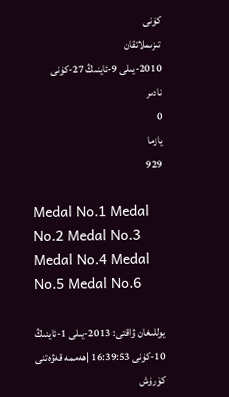كۈنى
تىزىملاتقان
2010-يىلى 9-ئاينىڭ 27-كۈنى
نادىر
0
يازما
929

Medal No.1 Medal No.2 Medal No.3 Medal No.4 Medal No.5 Medal No.6

يوللىغان ۋاقتى: 2013-يىلى 1-ئاينىڭ 10-كۈنى 16:39:53 |ھەممە قەۋەتنى كۆرۈش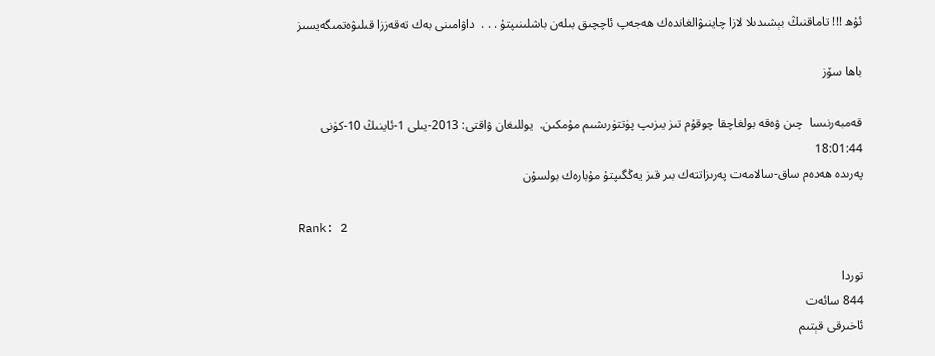ئۇھ !!! تاماقنىڭ بېشىدىلا لازا چاينىۋالغاندەك ھەجەپ ئاچچىق بىلەن باشلىنىپتۇ . . .  داۋامىنى بەك تەقەززا قىلىۋەتمىگەيسىز

باھا سۆز

قەمبەرنىسا  چىن ۋەقە بولغاچقا چوقۇم تىز يىزىپ پۈتتۈرىشىم مۇمكىن.  يوللىغان ۋاقتى: 2013-يىلى 1-ئاينىڭ 10-كۈنى 18:01:44
پەرىدە ھەدەم ساق-سالامەت پەرىزاتتەك بىر قىز يەڭگىپتۇ مۇبارەك بولسۇن

Rank: 2

توردا
844 سائەت
ئاخىرقى قېتىم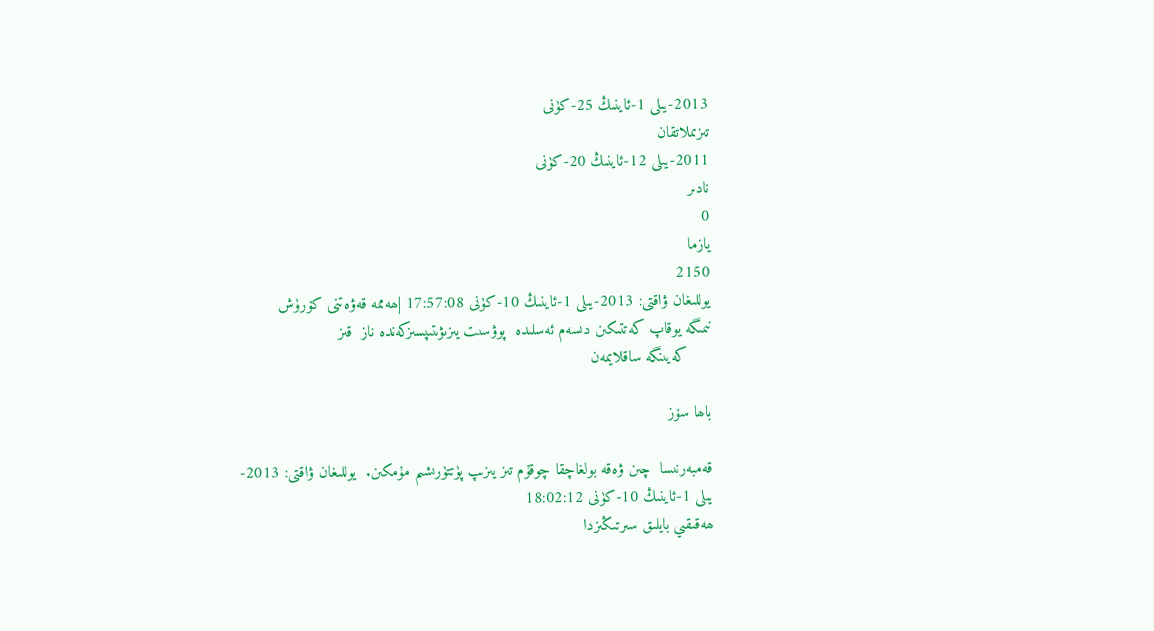2013-يىلى 1-ئاينىڭ 25-كۈنى
تىزىملاتقان
2011-يىلى 12-ئاينىڭ 20-كۈنى
نادىر
0
يازما
2150
يوللىغان ۋاقتى: 2013-يىلى 1-ئاينىڭ 10-كۈنى 17:57:08 |ھەممە قەۋەتنى كۆرۈش
نىمىگە يوقاپ كەتتىكىن دىسەم ئەسلىدە  پوۋسىت يىزىۋىتىپسىزكەندە ناز  قىز
     كەيىنگە ساقلايمەن

باھا سۆز

قەمبەرنىسا  چىن ۋەقە بولغاچقا چوقۇم تىز يىزىپ پۈتتۈرىشىم مۇمكىن.  يوللىغان ۋاقتى: 2013-يىلى 1-ئاينىڭ 10-كۈنى 18:02:12
ھەقىقىي بايلىق سىرتىڭىزدا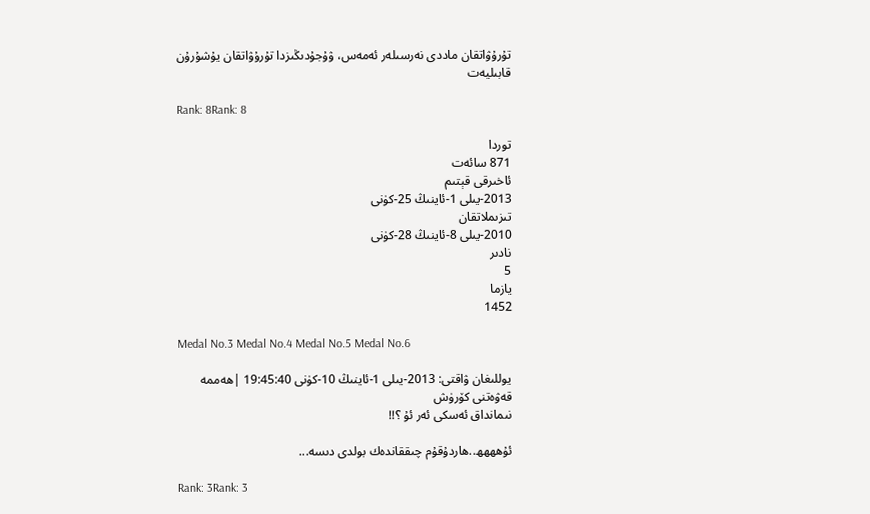تۇرۇۋاتقان ماددى نەرسىلەر ئەمەس، ۋۇجۇدىڭىزدا تۇرۇۋاتقان يۇشۇرۇن قابىليەت

Rank: 8Rank: 8

توردا
871 سائەت
ئاخىرقى قېتىم
2013-يىلى 1-ئاينىڭ 25-كۈنى
تىزىملاتقان
2010-يىلى 8-ئاينىڭ 28-كۈنى
نادىر
5
يازما
1452

Medal No.3 Medal No.4 Medal No.5 Medal No.6

يوللىغان ۋاقتى: 2013-يىلى 1-ئاينىڭ 10-كۈنى 19:45:40 |ھەممە قەۋەتنى كۆرۈش
نىمانداق ئەسكى ئەر ئۇ ؟!!

ئۇھھھھ..ھاردۇقۇم چىققاندەك بولدى دىسە...

Rank: 3Rank: 3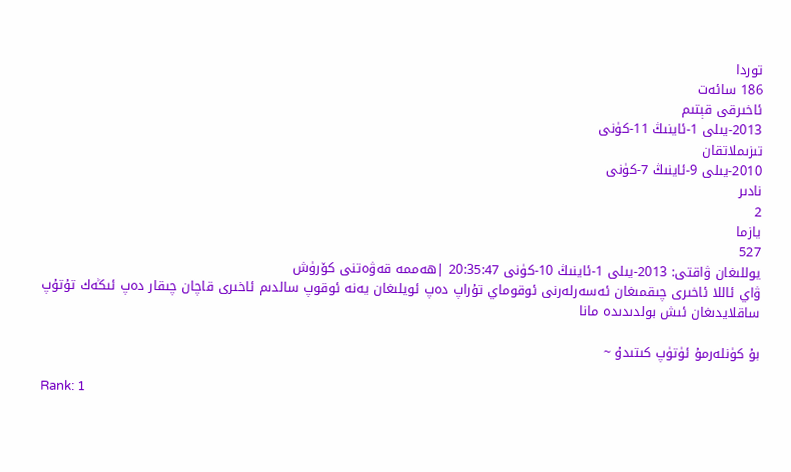توردا
186 سائەت
ئاخىرقى قېتىم
2013-يىلى 1-ئاينىڭ 11-كۈنى
تىزىملاتقان
2010-يىلى 9-ئاينىڭ 7-كۈنى
نادىر
2
يازما
527
يوللىغان ۋاقتى: 2013-يىلى 1-ئاينىڭ 10-كۈنى 20:35:47 |ھەممە قەۋەتنى كۆرۈش
ۋاي ئاللا ئاخىرى چىقمىغان ئەسەرلەرنى ئوقوماي تۇراپ دەپ ئويلىغان يەنە ئوقوپ سالدىم ئاخىرى قاچان چىقار دەپ ئىڭەك تۇتۇپ ساقلايدىغان ئىش بولدىدىدە مانا

بۇ كۈنلەرمۇ ئۈتۈپ كىتىدۇ ~

Rank: 1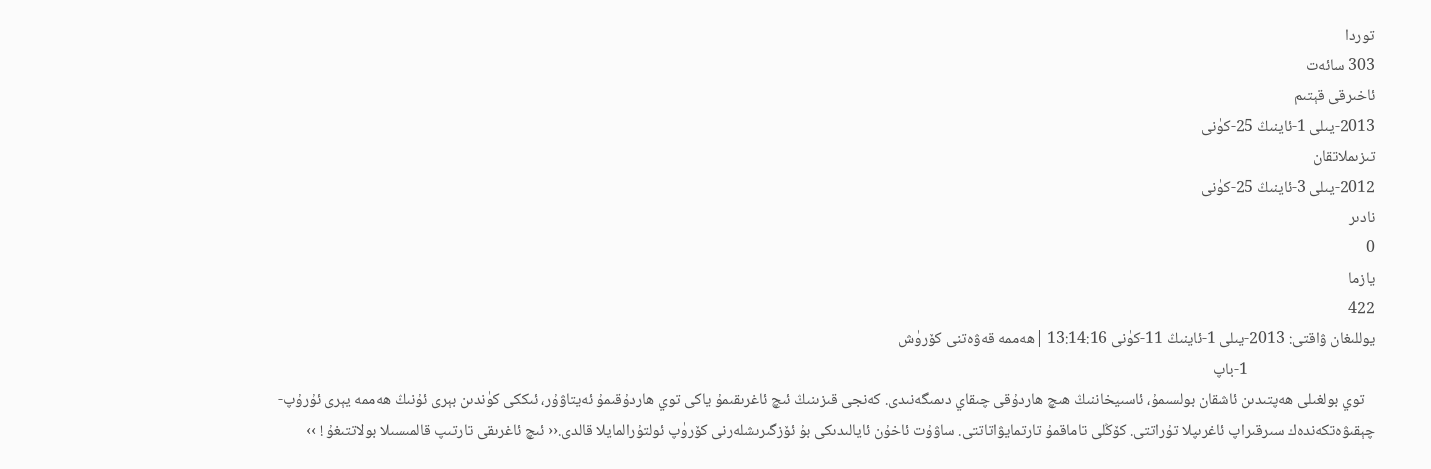توردا
303 سائەت
ئاخىرقى قېتىم
2013-يىلى 1-ئاينىڭ 25-كۈنى
تىزىملاتقان
2012-يىلى 3-ئاينىڭ 25-كۈنى
نادىر
0
يازما
422
يوللىغان ۋاقتى: 2013-يىلى 1-ئاينىڭ 11-كۈنى 13:14:16 |ھەممە قەۋەتنى كۆرۈش
                                    1-باپ
   توي بولغىلى ھەپتىدىن ئاشقان بولسىمۇ، ئاسىيخاننىڭ ھىچ ھاردۇقى چىقاي دىمىگەنىدى. كەنجى قىزىنىڭ ئىچ ئاغرىقىمۇ ياكى توي ھاردۇقىمۇ ئەيتاۋۇر، ئىككى كۈندىن بېرى ئۇنىڭ ھەممە يېرى ئۇرۇپ-چېقىۋەتكەندەك سىرقىراپ ئاغرىپلا تۇراتتى. كۆڭلى تاماقمۇ تارتمايۋاتاتتى. ساۋۇت ئاخۇن ئايالىدىكى بۇ ئۆزگىرىشلەرنى كۆرۈپ ئولتۇرالمايلا قالدى.‹‹ ئىچ ئاغرىقى تارتىپ قالمىسىلا بولاتتىغۇ ! ››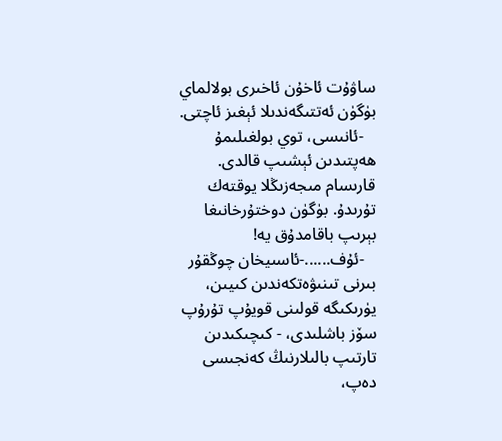ساۋۇت ئاخۇن ئاخىرى بولالماي بۈگۈن ئەتتىگەندىلا ئېغىز ئاچتى.
   -ئانىسى، توي بولغىلىمۇ ھەپتىدىن ئېشىپ قالدى. قارىسام مىجەزىڭلا يوقتەك تۇرىدۇ. بۈگۈن دوختۇرخانىغا بېرىپ باقامدۇق يە!
   -ئۇف......-ئاسىيخان چوڭقۇر بىرنى تىنىۋەتكەندىن كىيىن، يۈرىكىگە قولىنى قويۇپ تۇرۇپ سۆز باشلىدى، - كىچىكىدىن تارتىپ بالىلارنىڭ كەنجىسى دەپ،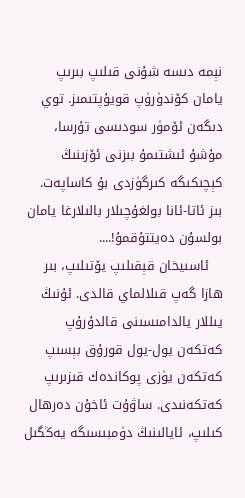نېمە دىسە شۇنى قىلىپ بىرىپ يامان كۆندۈرۈپ قويۇپتىمىز. توي دىگەن ئۆمۈر سودىسى تۇرسا، مۇشۇ ئىشتىمۇ بىزنى ئۆزىنىڭ كېچىكىگە كىرگۈزدى بۇ كاساپەت. بىز ئاتا-ئانا بولغۇچىلار بالىلارغا يامان بولسۇن دەيتتۇقمۇ!....
   ئاسىيخان قېقىلىپ يۆتىلىپ، بىر ھازا گەپ قىلالماي قالدى. ئۇنىڭ يىللار يالدامىسىنى قالدۇرۇپ كەتكەن يول-يول قورۇق بېسىپ كەتكەن يۈزى پوكاندەك قىزىرىپ كەتكەنىدى. ساۋۇت ئاخۇن دەرھال كىلىپ، ئايالىنىڭ دۈمبىسىگە يەڭگىل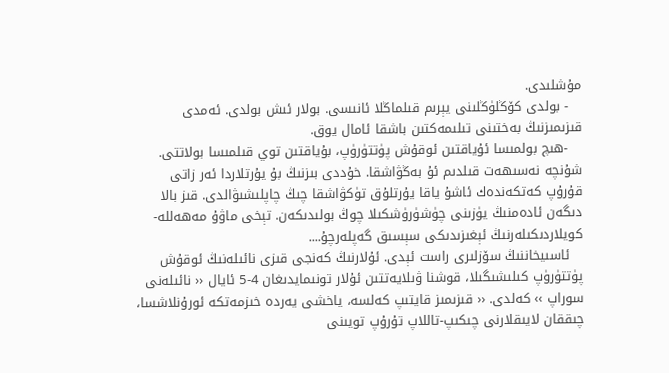مۇشلىدى.
   - بولدى كۆڭلۈڭلىنى يېرىم قىلماڭلا ئانىسى. بولار ئىش بولدى. ئەمدى قىزىمىزنىڭ بەختىنى تىلىمەكتىن باشقا ئامال يوق.
   -ھىچ بولمىسا ئۇياقتىن ئوقۇش پۈتتۈرۈپ، بۇياقتىن توي قىلمىسا بولاتتى. شۇنچە نەسىھەت قىلدىم ئۇ بەڭۋاشقا. خۇددى بىزنىڭ بۇ يۇرتلاردا ئەر زاتى قۇرۇپ كەتكەندەك ئاشۇ ياقا يۇرتلۇق تۈكۋاشقا چىڭ چاپلىشىۋالدى. قىز بالا دىگەن ئادەمنىڭ يۈزىنى چۈشۈرۈشكىلا چوڭ بولىدىكەن. تېخى ماۋۇ مەھەللە-كويلاردىكىلەرنىڭ ئېغىزىدىكى سېسىق گەپلەرچۇ....
   ئاسىيخاننىڭ سۆزلىرى راست ئېدى. ئۇلارنىڭ كەنجى قىزى نائىلەنىڭ ئوقۇش پۈتتۈرۈپ كىلىشىگىلا، قوشنا ۋىلايەتتىن ئۇلار تونىمايدىغان 4-5 ئايال ‹‹ نائىلەنى سوراپ ›› كەلدى. ‹‹ قىزىمىز قايتىپ كەلسە، ياخشى يەردە خىزمەتكە ئورۇنلاشسا، چىققان لايىقلارنى چىكىپ-تاللاپ تۇرۇپ تويىنى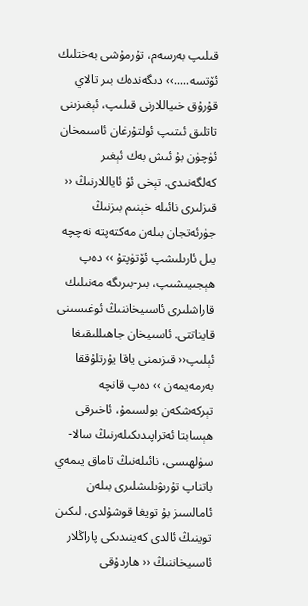قىلىپ بەرسەم، تۇرمۇشى بەختلىك ئۆتسە.....›› دىگەندەك بىر تالاي قۇرۇق خىياللارنى قىلىپ، ئېغىزىنى تاتلىق ئىتىپ ئولتۇرغان ئاسىمخان ئۈچۈن بۇ ئىش بەك ئېغىر كەلگەنىدى. تېخى ئۇ ئاياللارنىڭ ‹‹ قىزلىرى نائىلە خېنىم بىزنىڭ جۈرئەتجان بىلەن مەكتەپتە نەچچە يىل ئارىلىشپ ئۆتۈپتۇ ›› دەپ ھېجىيىشىپ، بىر-بىرىگە مەنىلىك قاراشلىرى ئاسىيخاننىڭ ئوغىسىنى قايناتتى. ئاسىيخان جاھىللىقىغا ئېلىپ‹‹ قىزىمنى ياقا يۇرتلۇققا بەرمەيمەن ›› دەپ قانچە تېركەشكەن بولسىمۇ، ئاخىرقى ھېسابتا ئەتراپىدىكىلەرنىڭ سالا-سۈلھىسى، نائىلەنىڭ تاماق يىمەي باتناپ تۇرىۋىلىشلىرى بىلەن ئامالسىز بۇ تويغا قوشۇلدى. لىكىن توينىڭ ئالدى كەينىدىكى پاراڭلار ئاسىيخاننىڭ ‹‹ ھاردۇقى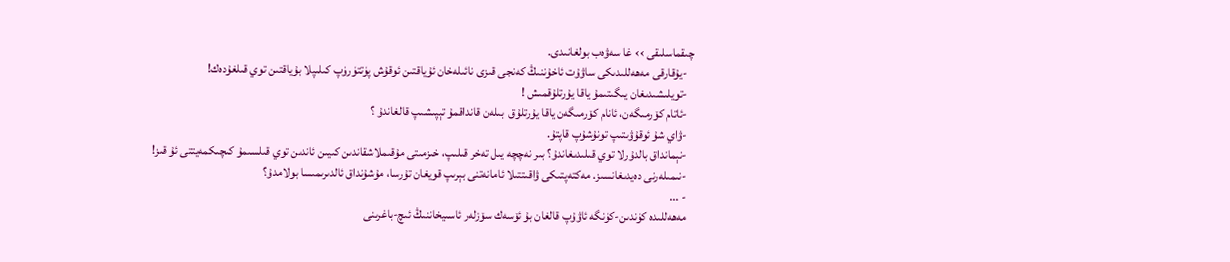چىقماسلىقى ›› غا سەۋەب بولغانىدى.
   -يۇقارقى مەھەللىدىكى ساۋۇت ئاخۇننىڭ كەنجى قىزى نائىلەخان ئۇياقتىن ئوقۇش پۈتتۈرۈپ كىلىپلا بۇياقتىن توي قىلغۇدەك!
   -تويلىشىدىغان يىگىتىمۇ ياقا يۇرتلۇقمىش !
   -ئاتام كۆرمىگەن، ئانام كۆرمىگەن ياقا يۇرتلۇق  بىلەن قانداقمۇ تېپىشىپ قالغاندۇ ؟
   -ۋاي شۇ ئوقۇۋىتىپ تونۇشۇپ قاپتۇ.
   -نېمانداق بالدۇرلا توي قىلىدىغاندۇ؟ بىر نەچچە يىل تەخر قىلىپ، خىزمىتى مۇقىملاشقاندىن كىيىن ئاندىن توي قىلسىمۇ كىچىكمەيتتى ئۇ قىز!
   -نىمىلەرنى دەيدىغانسىز. مەكتەپتىكى ۋاقىتتىلا ئامانەتنى بېرىپ قويغان تۇرسا، مۇشۇنداق ئالدىرىمىسا بولامدۇ؟
   - ...
   مەھەللىدە كۈندىن-كۈنگە ئاۋۇپ قالغان بۇ ئۆسەك سۆزلەر ئاسىيخاننىڭ ئىچ-باغرىنى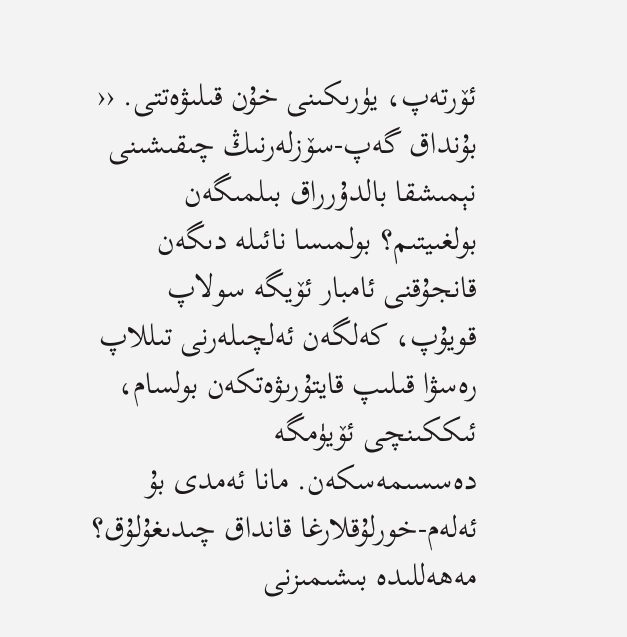ئۆرتەپ، يۈرىكىنى خۇن قىلىۋەتتى. ‹‹ بۇنداق گەپ-سۆزلەرنىڭ چىقىشىنى نېمىشقا بالدۇرراق بىلمىگەن بولغىيتىم؟ بولمىسا نائىلە دىگەن قانجۇقنى ئامبار ئۆيگە سولاپ قويۇپ، كەلگەن ئەلچىلەرنى تىللاپ رەسۋا قىلىپ قايتۇرىۋەتكەن بولسام، ئىككىنچى ئۆيۈمگە دەسسىمەسكەن. مانا ئەمدى بۇ ئەلەم-خورلۇقلارغا قانداق چىدىغۇلۇق؟ مەھەللىدە بىشىمىزنى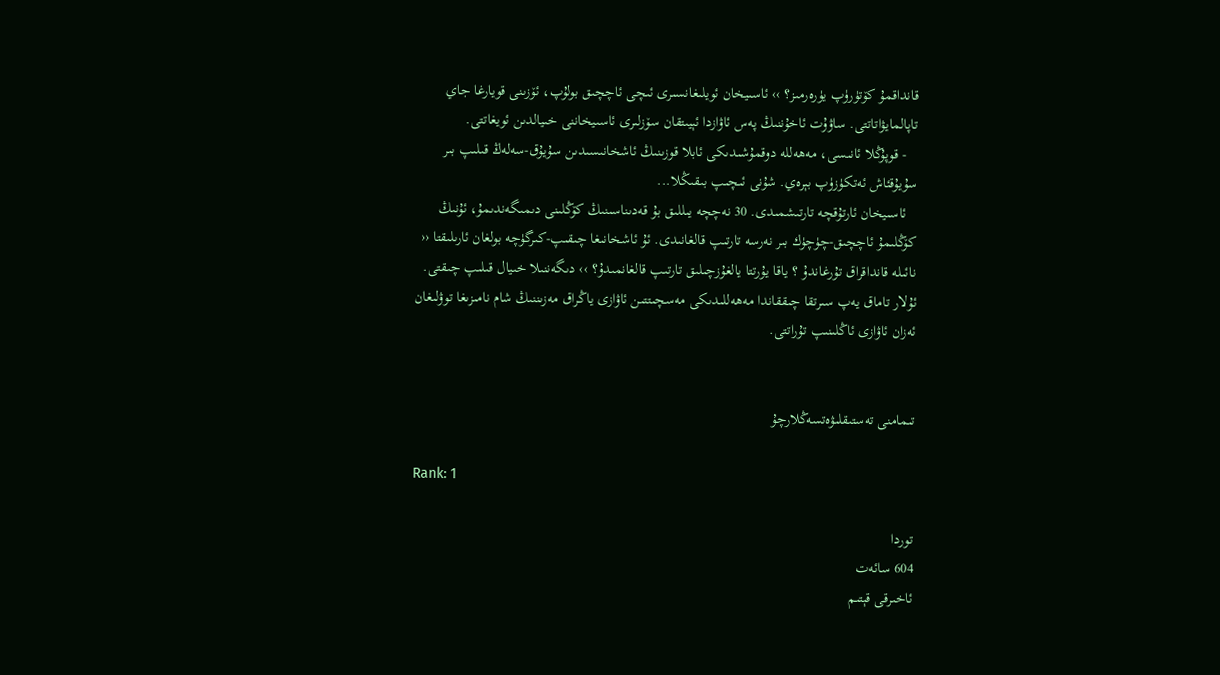قانداقمۇ كۆتۈرۈپ يۈرەرمىز؟ ›› ئاسىيخان ئويلىغانسىرى ئىچى ئاچچىق بولۇپ، ئۆزىنى قويارغا جاي تاپالمايۋاتاتتى. ساۋۇت ئاخۇننىڭ پەس ئاۋازدا ئېيىتقان سۆزلىرى ئاسىيخاننى خىيالدىن ئويغاتتى.
   - قوپۇڭلا ئانىسى، مەھەللە دوقمۇشىدىكى ئابلا قوزىنىڭ ئاشخانىسىدىن سۇيۇق-سەلەڭ قىلىپ بىر سۇيۇقئاش ئەتكۈزۈپ بېرەي. شۇنى ئىچىپ بىقىڭلا...
   ئاسىيخان ئارتۇقچە تارتىشمىدى. 30 نەچچە يىللىق بۇ قەدىناسىنىڭ كۆڭلىنى دىمىگەندىمۇ، ئۇنىڭ كۆڭلىمۇ ئاچچىق-چۈچۈك بىر نەرسە تارتىپ قالغانىدى. ئۇ ئاشخانىغا چىقىپ-كىرگۈچە بولغان ئارىلىقتا ‹‹ نائىلە قانداقراق تۇرغاندۇ ؟ ياقا يۇرتتا يالغۇزچىلىق تارتىپ قالغانمىدۇ؟ ›› دىگەننىلا خىيال قىلىپ چىقتى. ئۇلار تاماق يەپ سىرتقا چىققاندا مەھەللىدىكى مەسچىتتىن ئاۋازى ياڭراق مەزىننىڭ شام نامىزىغا توۋلىغان ئەزان ئاۋازى ئاڭلىنىپ تۇراتتى.


تىمامنى تەستىقلىۋەتسەڭلارچۇ

Rank: 1

توردا
604 سائەت
ئاخىرقى قېتىم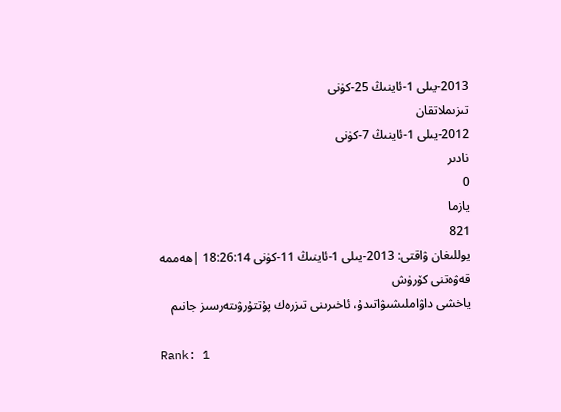2013-يىلى 1-ئاينىڭ 25-كۈنى
تىزىملاتقان
2012-يىلى 1-ئاينىڭ 7-كۈنى
نادىر
0
يازما
821
يوللىغان ۋاقتى: 2013-يىلى 1-ئاينىڭ 11-كۈنى 18:26:14 |ھەممە قەۋەتنى كۆرۈش
ياخشى داۋاملىشىۋاتىدۇ، ئاخىرىنى تىزرەك پۇتتۇرۋىتەرسىز جانىم

Rank: 1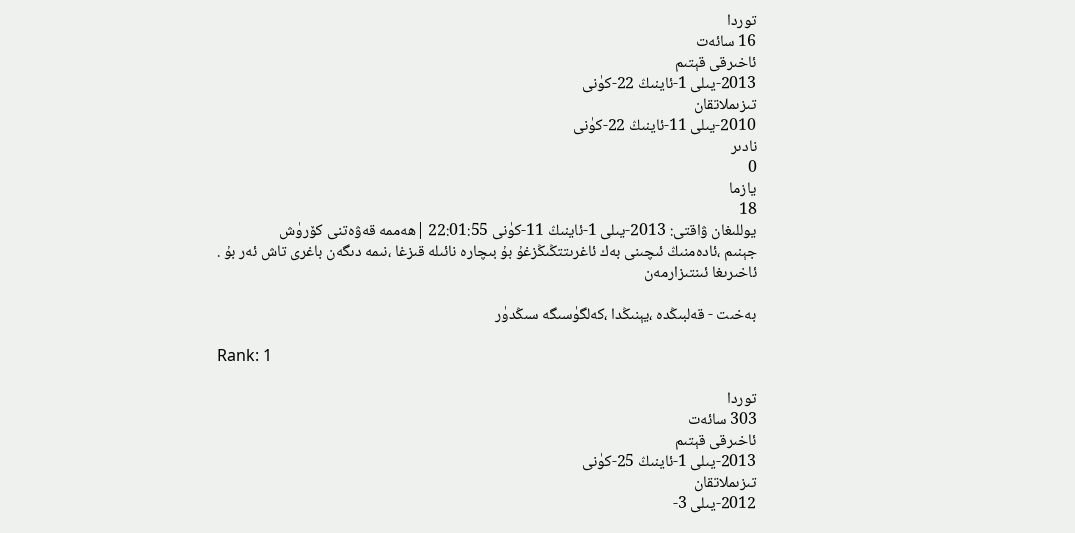توردا
16 سائەت
ئاخىرقى قېتىم
2013-يىلى 1-ئاينىڭ 22-كۈنى
تىزىملاتقان
2010-يىلى 11-ئاينىڭ 22-كۈنى
نادىر
0
يازما
18
يوللىغان ۋاقتى: 2013-يىلى 1-ئاينىڭ 11-كۈنى 22:01:55 |ھەممە قەۋەتنى كۆرۈش
جېنىم ،ئادەمنىڭ ئىچىنى بەك ئاغرىتتڭىڭزغۇ بۇ بىچارە نائىلە قىزغا ،نىمە دىگەن باغرى تاش ئەر بۇ .
ئاخىرىغا ئىنتىزارمەن

بەخىت - قەلبىڭدە ،يېنىڭدا ،كەلگۈسىگە سىڭدۈر

Rank: 1

توردا
303 سائەت
ئاخىرقى قېتىم
2013-يىلى 1-ئاينىڭ 25-كۈنى
تىزىملاتقان
2012-يىلى 3-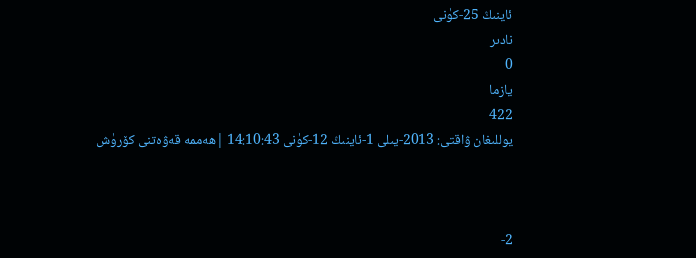ئاينىڭ 25-كۈنى
نادىر
0
يازما
422
يوللىغان ۋاقتى: 2013-يىلى 1-ئاينىڭ 12-كۈنى 14:10:43 |ھەممە قەۋەتنى كۆرۈش



2-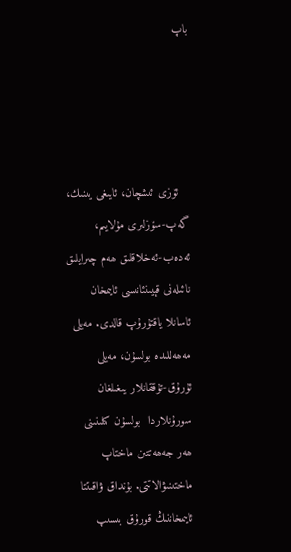باپ




   ئۆزى ئىشچان، ئايىغى يىنىك، گەپ-سۆزلىرى مۇلايىم، ئەدەب-ئەخلاقلىق ھەم چىرايلىق نائىلەنى قېيىنئانىسى ئايىمخان ئاسانلا ياقتۇرۇپ قالدى. مەيلى مەھەللىدە بولسۇن، مەيلى ئۇرۇق-تۇققانلار يىغىلغان سورۇنلاردا  بولسۇن كىلىنىنى ھەر جەھەتتىن ماختاپ ماختىنىۋالاتتى. بۇنداق ۋاقىتتا ئايىمخاننىڭ قورۇق بىسىپ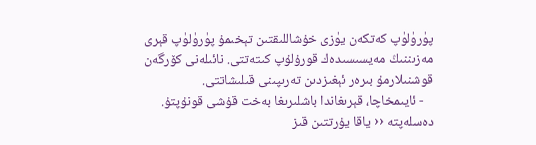پۈرۈلۈپ كەتكەن يۈزى خۇشاللىقتىن تېخىمۇ پۈرۈلۈپ قېرى مەزىننىڭ مەيسىسىدەك قورۇلۇپ كىتەتتى. نائىلەنى كۆرگەن قوشنىلارمۇ بىرەر ئېغىزدىن تەرىپىنى قىلىشاتتى.
   - ئايىمخاچا، قېرىغاندا باشلىرىغا بەخت قۇشى قونۇپتۇ. دەسلەپتە ‹‹ ياقا يۇرتتىن قىز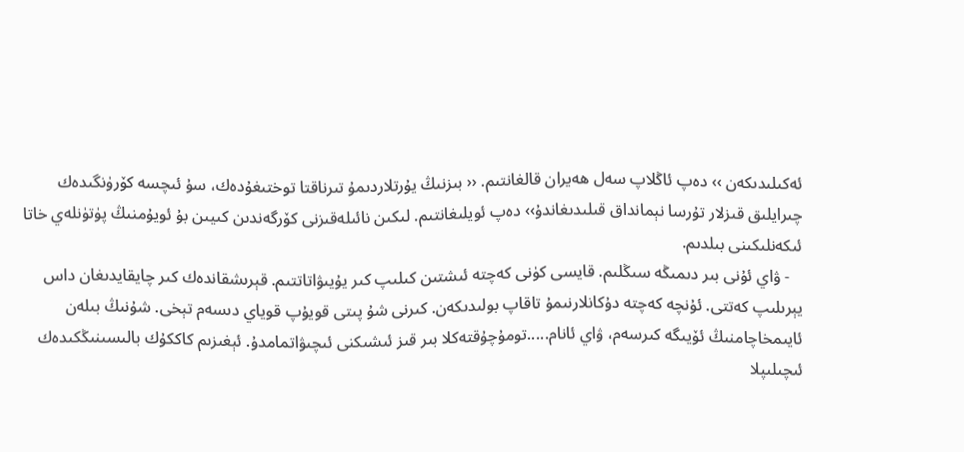ئەكىلىدىكەن ›› دەپ ئاڭلاپ سەل ھەيران قالغانتىم. ‹‹ بىزنىڭ يۇرتلاردىمۇ تىرناقتا توختىغۇدەك، سۇ ئىچسە كۆرۈنگىدەك چىرايلىق قىزلار تۇرسا نېمانداق قىلىدىغاندۇ›› دەپ ئويلىغانتىم. لىكىن نائىلەقىزنى كۆرگەندىن كىيىن بۇ ئويۇمنىڭ پۈتۈنلەي خاتا ئىكەنلىكىنى بىلدىم.
   - ۋاي ئۇنى بىر دىمىڭە سىڭلىم. قايسى كۈنى كەچتە ئىشتىن كىلىپ كىر يۇيىۋاتاتتىم. قېرىشقاندەك كىر چايقايدىغان داس يېرىلىپ كەتتى. ئۇنچە كەچتە دۇكانلارنىمۇ تاقاپ بولىدىكەن. كىرنى شۇ پىتى قويۇپ قوياي دىسەم تېخى. شۇنىڭ بىلەن ئايىمخاچامنىڭ ئۆيىگە كىرسەم، ۋاي ئانام.....تومۇچۇقتەكلا بىر قىز ئىشىكنى ئىچىۋاتمامدۇ. ئېغىزىم كاككۇك بالىسىنىڭكىدەك ئىچىلىپلا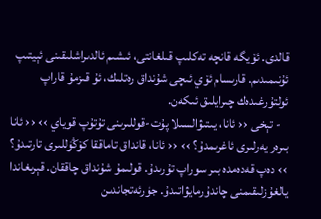قالدى. ئۆيگە قانچە تەكلىپ قىلغانتى، ئىشىم ئالدىراشلىقىنى ئېيتىپ ئۇنىمىدىم. قارىسام ئۆي ئىچى شۇنداق رەتلىك، ئۇ قىزمۇ قاراپ ئولتۇرغىدەك چىرايلىق ئىكەن.
   - تېخى ‹‹ ئانا، يىتىۋالسىلا پۇت-قوللىرىنى تۇتۇپ قوياي ›› ‹‹ ئانا بىرەر يەرلىرى ئاغرىمدۇ؟ ›› ‹‹ ئانا، قانداق تاماققا كۆڭۈللىرى تارتىدۇ؟ ›› دەپ قەدەمدە بىر سوراپ تۇرىدۇ. قولىمۇ شۇنداق چاققان. قېرىغاندا يالغۇزلىقىمنى چاندۇرمايۋاتىدۇ. جۈرئەتجاندىن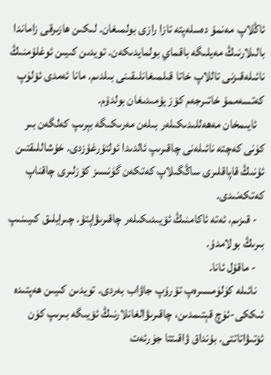ئاڭلاپ مەنمۇ دەسلەپتە تازا رازى بولمىغان. لىكىن ھازىرقى زاماندا بالىلارنىڭ مەيلىگە باقماي بولمايدىكەن. تويدىن كىيىن ئوغلۇمنىڭ نائىلەقىزنى تاللاپ خاتا قىلمىغانلىقىنى بىلدىم. مانا ئەمدى ئۆلۈپ كەتسەممۇ خاتىرجەم كۆز يۇمىدىغان بولدۇم.
   ئايىمخان مەھەللىدىكىلەر بىلەن مەرىكىگە بېرىپ كەلگەن بىر كۈنى كەچتە نائىلەنى چاقىرىپ ئالدىدا ئولتۇرغۇزدى. خۇشاللىقتىن ئۇنىڭ قاپاقلىرى ساڭگىلاپ كەتكەن گۈنسىز كۆزلىرى چاقناپ كەتكەنىدى.
   - قىزىم، ئەتە ئاكامنىڭ ئۆيىدىكىلەر چاقىرىۋاپتۇ. چىرايلىق كىيىنىپ بىرىڭ بولامدۇ.
   - ماقۇل ئانا.
   نائىلە كۈلۈمسىرەپ تۇرۇپ جاۋاب بەردى. تويدىن كىيىن ھەپتىدە ئىككى-ئۈچ قېتىمدىن، چاقىرىۋالغانلارنىڭ ئۆيىگە بىرىپ كۈن ئۆتىۋاتاتتى. بۇنداق ۋاقىتتا جۈرئەت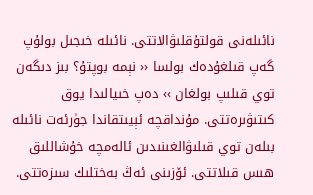نائىلەنى قولتۇقلىۋالاتتى. نائىلە خىجىل بولۇپ گەپ قىلغۇدەك بولسا ‹‹ نېمە بوپتۇ؟ بىز دىگەن توي قىلىپ بولغان ›› دەپ خىيالىدا يوق كىتىۋىرەتتى. مۇنداقچە ئېيىتقاندا جۈرئەت نائىلە بىلەن توي قىلىۋالغىنىدىن ئالەمچە خۇشاللىق ھىس قىلاتتى. ئۆزىنى ئەڭ بەختلىك سىزەتتى.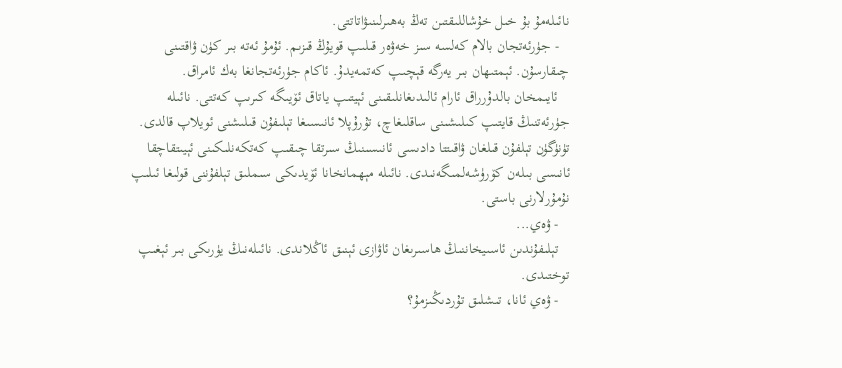نائىلەمۇ بۇ خىل خۇشاللىقتىن تەڭ بەھىرلىنىۋاتاتتى.
   - جۈرئەتجان بالام كەلسە سىز خەۋەر قىلىپ قويۇڭ قىزىم. ئۇمۇ ئەتە بىر كۈن ۋاقتىنى چىقارسۇن. ئېمتىھان بىر يەرگە قېچىپ كەتمەيدۇ. ئاكام جۈرئەتجانغا بەك ئامراق.
   ئايىمخان بالدۇرراق ئارام ئالىدىغانلىقىنى ئېيتىپ ياتاق ئۆيىگە كىرىپ كەتتى. نائىلە جۈرئەتنىڭ قايتىپ كىلىشىنى ساقلىغاچ، تۇرۇپلا ئانىسىغا تېلىفۇن قىلىشنى ئويلاپ قالدى. تۈنۈگۈن تېلفۇن قىلغان ۋاقىتتا دادىسى ئانىسىنىڭ سىرتقا چىقىپ كەتكەنلىكىنى ئېيىتقاچقا ئانىسى بىلەن كۆرۈشەلمىگەنىدى. نائىلە مېھمانخانا ئۆيدىكى سىملىق تېلفۇننى قولىغا ئىلىپ نۇمۇرلارنى باستى.
   - ۋەي...
   تېلىفۇندىن ئاسىيخاننىڭ ھاسىرىغان ئاۋازى ئېنىق ئاڭلاندى. نائىلەنىڭ يۈرىكى بىر ئېغىپ توختىدى.
   - ۋەي ئانا، تىشلىق تۇردىڭىزمۇ؟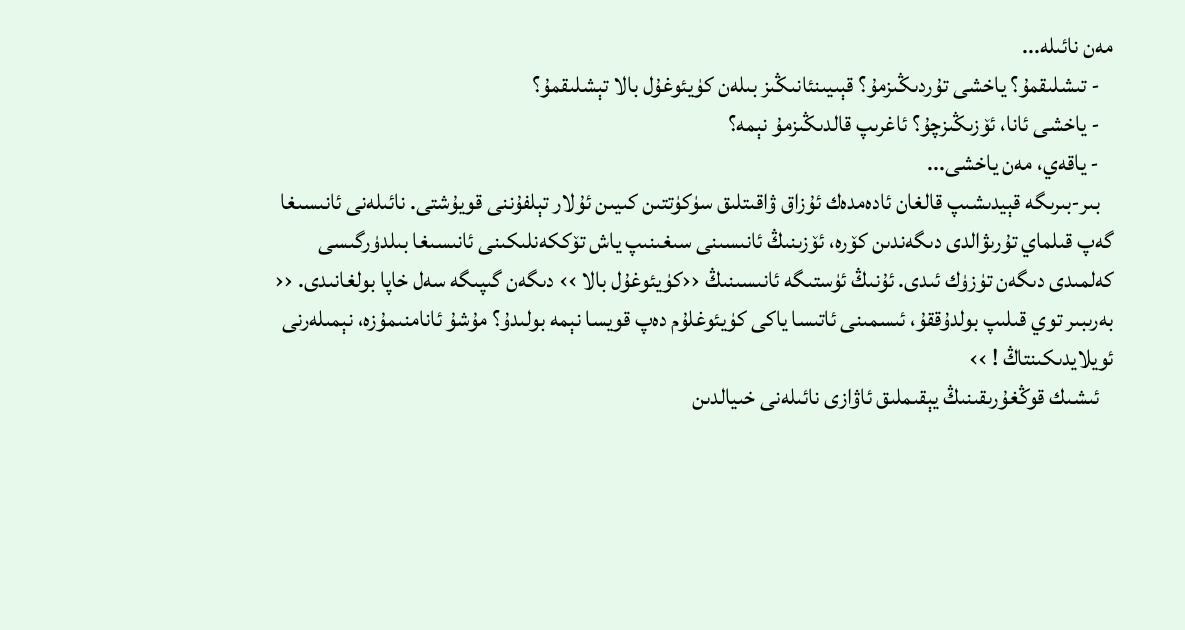مەن نائىلە...
   - تىشلىقمۇ؟ ياخشى تۇردىڭىزمۇ؟ قېىيىنئانىڭىز بىلەن كۈيئوغۇل بالا تېشلىقمۇ؟
   - ياخشى ئانا، ئۆزىڭىزچۇ؟ ئاغرىپ قالدىڭىزمۇ نېمە؟
   - ياقەي، مەن ياخشى...
   بىر-بىرىگە قېيدىشىپ قالغان ئادەمدەك ئۇزاق ۋاقىتلىق سۈكۈتتىن كىيىن ئۇلار تېلفۇننى قويۇشتى. نائىلەنى ئانىسىغا گەپ قىلماي تۇرىۋالدى دىگەندىن كۆرە، ئۆزىنىڭ ئانىسىنى سىغىنىپ ياش تۆككەنلىكىنى ئانىسىغا بىلدۈرگىسى كەلمىدى دىگەن تۈزۈك ئىدى. ئۇنىڭ ئۈستىگە ئانىسىنىڭ ‹‹كۈيئوغۇل بالا ›› دىگەن گىپىگە سەل خاپا بولغانىدى. ‹‹ بەرىبىر توي قىلىپ بولدۇققۇ، ئىسمىنى ئاتىسا ياكى كۈيئوغلۇم دەپ قويسا نېمە بولىدۇ؟ مۇشۇ ئانامنىمۇزە، نېمىلەرنى ئويلايدىكىنتاڭ ! ››
   ئىشىك قوڭغۇرىقىنىڭ يېقىملىق ئاۋازى نائىلەنى خىيالدىن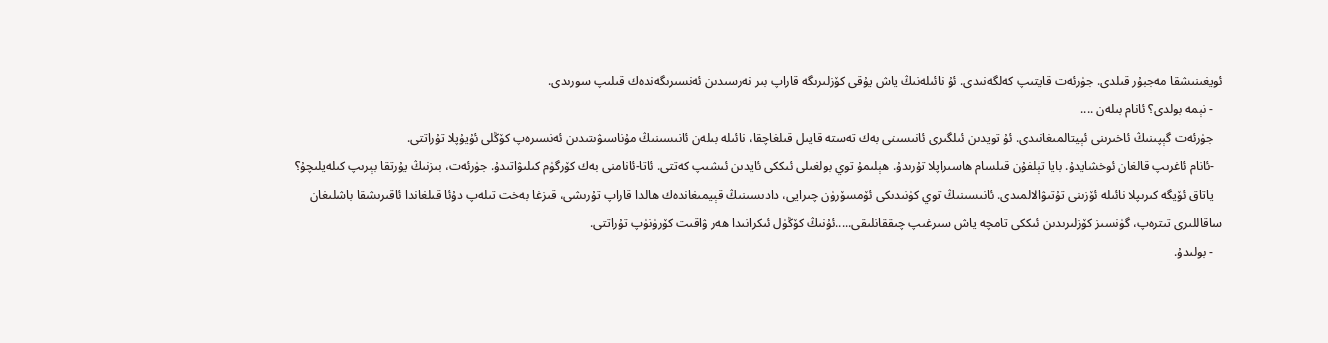ئويغىنىشقا مەجبۇر قىلدى. جۈرئەت قايتىپ كەلگەنىدى. ئۇ نائىلەنىڭ ياش يۇقى كۆزلىرىگە قاراپ بىر نەرسىدىن ئەنسىرىگەندەك قىلىپ سورىدى.
   - نېمە بولدى؟ ئانام بىلەن ....
   جۈرئەت گېپىنىڭ ئاخىرىنى ئېيتالمىغانىدى. ئۇ تويدىن ئىلگىرى ئانىسىنى بەك تەستە قايىل قىلغاچقا، نائىلە بىلەن ئانىسىنىڭ مۇناسىۋىتىدىن ئەنسىرەپ كۆڭلى ئۇيۇپلا تۇراتتى.
   -ئانام ئاغرىپ قالغان ئوخشايدۇ. بايا تېلفۇن قىلسام ھاسىراپلا تۇرىدۇ. ھېلىمۇ توي بولغىلى ئىككى ئايدىن ئىشىپ كەتتى. ئاتا-ئانامنى بەك كۆرگۈم كىلىۋاتىدۇ. جۈرئەت، بىزنىڭ يۇرتقا بېرىپ كىلەيلىچۇ؟
   ياتاق ئۆيگە كىرىپلا نائىلە ئۆزىنى تۇتىۋالالمىدى. ئانىسىنىڭ توي كۈنىدىكى ئۆمسۆرۈن چىرايى، دادىسىنىڭ قېيمىغاندەك ھالدا قاراپ تۇرىشى، قىزغا بەخت تىلەپ دۇئا قىلغاندا ئاقىرىشقا باشلىغان ساقاللىرى تىترەپ، گۈنسىز كۆزلىرىدىن ئىككى تامچە ياش سىرغىپ چىققانلىقى.....ئۇنىڭ كۆڭۈل ئىكرانىدا ھەر ۋاقىت كۆرۈنۈپ تۇراتتى.
   - بولىدۇ.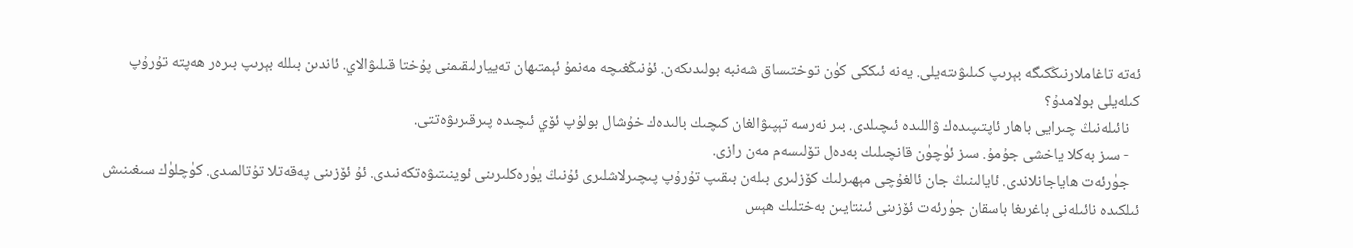ئەتە تاغاملارنىڭكىگە بېرىپ كىلىۋىتەيلى. يەنە ئىككى كۈن توختىساق شەنبە بولىدىكەن. ئۇنىڭغىچە مەنمۇ ئېمتىھان تەييارلىقىمنى پۇختا قىلىۋالاي. ئاندىن بىللە بېرىپ بىرەر ھەپتە تۇرۇپ كىلەيلى بولامدۇ؟
   نائىلەنىڭ چىرايى باھار ئاپتىپىدەك ۋاللىدە ئىچىلدى. بىر نەرسە تېپىۋالغان كىچىك بالىدەك خۇشال بولۇپ ئۆي ئىچىدە پىرقىرىۋەتتى.
   - سىز بەكلا ياخشى جۇمۇ. سىز ئۈچۈن قانچىلىك بەدەل تۆلىسەم مەن رازى.
   جۈرئەت ھاياجانلاندى. ئايالىنىڭ جان ئالغۇچى مېھىرلىك كۆزلىرى بىلەن بىقىپ تۇرۇپ پىچىرلاشلىرى ئۇنىڭ يۈرەكلىرىنى ئوينىتىۋەتكەنىدى. ئۇ ئۆزىنى پەقەتلا تۇتالمىدى. كۈچلۈك سىغىنىش ئىلكىدە نائىلەنى باغرىغا باسقان جۈرئەت ئۆزىنى ئىنتايىن بەختلىك ھېس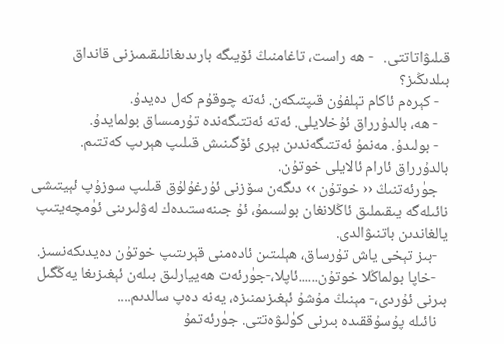قىلىۋاتاتتى.   - ھە راست، تاغامنىڭ ئۆيىگە بارىدىغانلىقىمىزنى قانداق بىلدىڭىز؟
   - كېرەم ئاكام تېلفۇن قىپتىكەن. ئەتە چوقۇم كەل دەيدۇ.
   - ھە، بالدۇرراق ئۇخلايلى. ئەتە ئەتتىگەندە تۇرمىساق بولمايدۇ.
   - بولىدۇ. مەنمۇ ئەتتىگەندىن بېرى ئۆگىنىش قىلىپ ھېرىپ كەتتىم. بالدۇرراق ئارام ئالايلى خوتۇن.
   جۈرئەتنىڭ ‹‹ خوتۇن ›› دىگەن سۆزنى ئۇرغۇلۇق قىلىپ سوزۇپ ئېيتىشى نائىلەگە يىقىملىق ئاڭلانغان بولسىمۇ، ئۇ جىنەستىدەك لەۋلىرىنى ئۈمچەيتىپ يالغاندىن باتنىۋالدى.
   -بىز تېخى ياش تۇرساق، ھېلىتىن ئادەمنى قېرىتىپ خوتۇن دەيدىكەنسىز.
   -خاپا بولماڭلا خوتۇن......ئاپلا،-جۈرئەت ھەييارلىق بىلەن ئېغىزىغا يەڭگىل بىرنى ئۇردى،- مېنىڭ مۇشۇ ئېغىزىمنىزە، يەنە دەپ سالدىم....
   نائىلە پۇسۇققىدە بىرنى كۈلىۋەتتى. جۈرئەتمۇ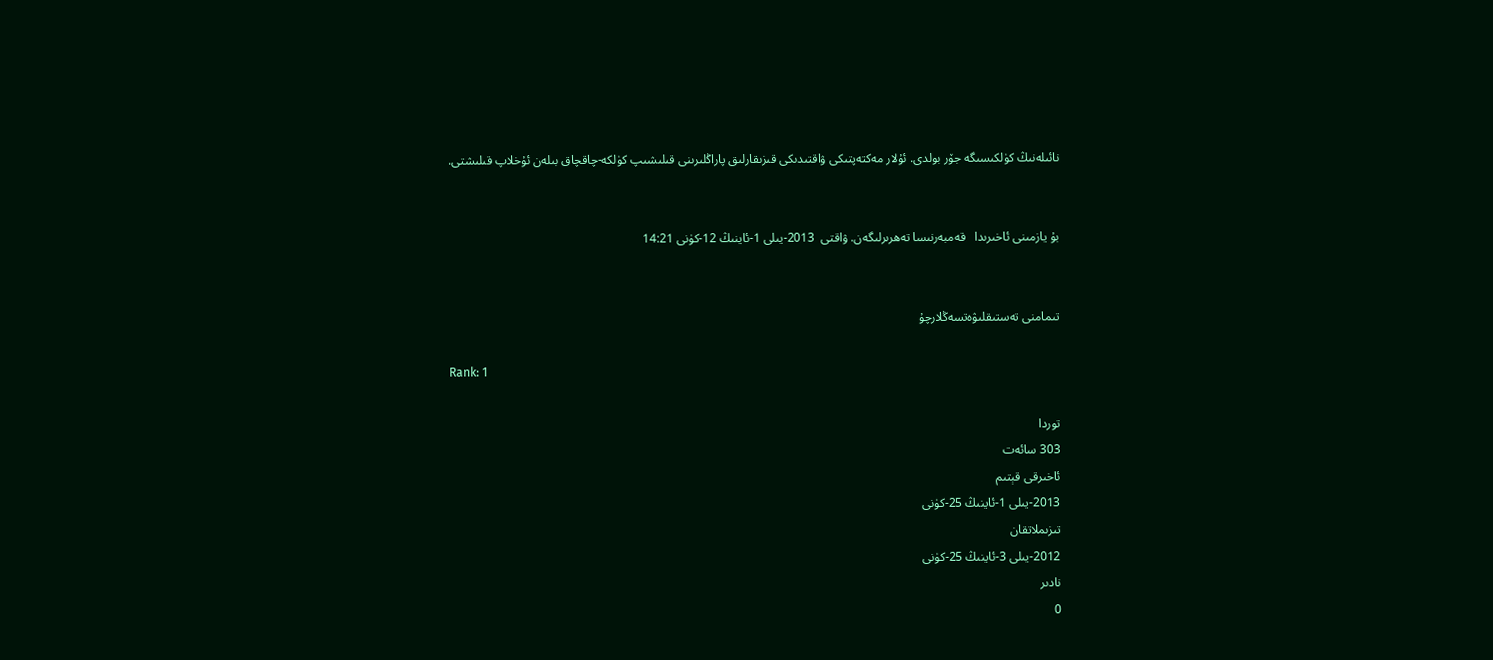نائىلەنىڭ كۈلكىسىگە جۆر بولدى. ئۇلار مەكتەپتىكى ۋاقتىدىكى قىزىقارلىق پاراڭلىرىنى قىلىشىپ كۈلكە-چاقچاق بىلەن ئۇخلاپ قىلىشتى.


بۇ يازمىنى ئاخىرىدا   قەمبەرنىسا تەھرىرلىگەن. ۋاقتى  2013-يىلى 1-ئاينىڭ 12-كۈنى 14:21


تىمامنى تەستىقلىۋەتسەڭلارچۇ

Rank: 1

توردا
303 سائەت
ئاخىرقى قېتىم
2013-يىلى 1-ئاينىڭ 25-كۈنى
تىزىملاتقان
2012-يىلى 3-ئاينىڭ 25-كۈنى
نادىر
0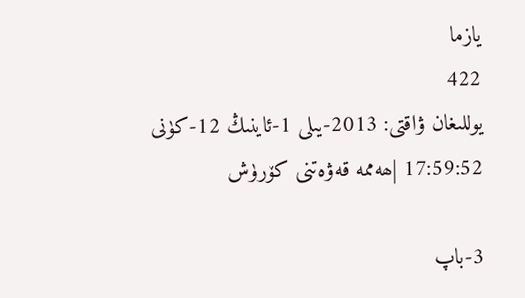يازما
422
يوللىغان ۋاقتى: 2013-يىلى 1-ئاينىڭ 12-كۈنى 17:59:52 |ھەممە قەۋەتنى كۆرۈش

3-باپ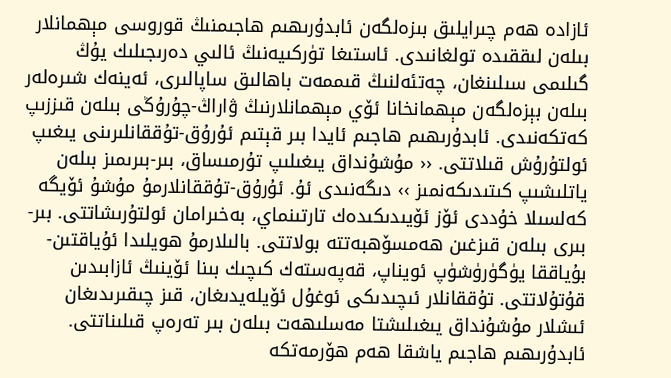ئازادە ھەم چىرايلىق بىزەلگەن ئابدۇرىھىم ھاجىمنىڭ قوروسى مېھمانلار بىلەن لىققىدە تولغانىدى. ئاستىغا تۈركىيەنىڭ ئالىي دەرىجىلىك يۇڭ گىلىمى سىلىنغان، چەتئەلنىڭ قىممەت باھالىق ساپالىرى، ئەينەك شىرەلەر بىلەن بېزەلگەن مېھمانخانا ئۆي مېھمانلارنىڭ ۋاراڭ-چۇرۇڭى بىلەن قىززىپ كەتكەنىدى. ئابدۇرىھىم ھاجىم ئايدا بىر قېتىم ئۇرۇق-تۇققانلىرىنى يىغىپ ئولتۇرۇش قىلاتتى. ‹‹ مۇشۇنداق يىغىلىپ تۇرمىساق، بىر-بىرىمىز بىلەن ياتلىشىپ كىتىدىكەنمىز ›› دىگەنىدى ئۇ. ئۇرۇق-تۇققانلارمۇ مۇشۇ ئۆيگە كەلسىلا خۇددى ئۆز ئۆيىدىكىدەك تارتىنماي، بەخىرامان ئولتۇرىشاتتى. بىر-بىرى بىلەن قىزغىن ھەمسۆھبەتتە بولاتتى. بالىلارمۇ ھويلىدا ئۇياقتىن-بۇياققا يۈگۈرۈشۈپ ئويناپ، قەپەستەك كىچىك بىنا ئۆينىڭ ئازابىدىن قۇتۇلاتتى. تۇققانلار ئىچىدىكى ئوغۇل ئۆيلەيدىغان، قىز چىقىرىدىغان ئىشلار مۇشۇنداق يىغىلىشتا مەسلىھەت بىلەن بىر تەرەپ قىلىناتتى. ئابدۇرىھىم ھاجىم ياشقا ھەم ھۆرمەتكە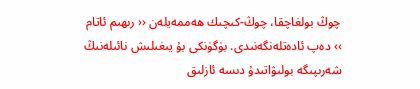چوڭ بولغاچقا، چوڭ-كىچىك ھەممەيلەن ‹‹ رىھىم ئاتام ›› دەپ ئادەتلەنگەنىدى. بۈگۈنكى بۇ يىغىلىش نائىلەنىڭ شەرىپىگە بولىۋاتىدۇ دىسە ئازلىق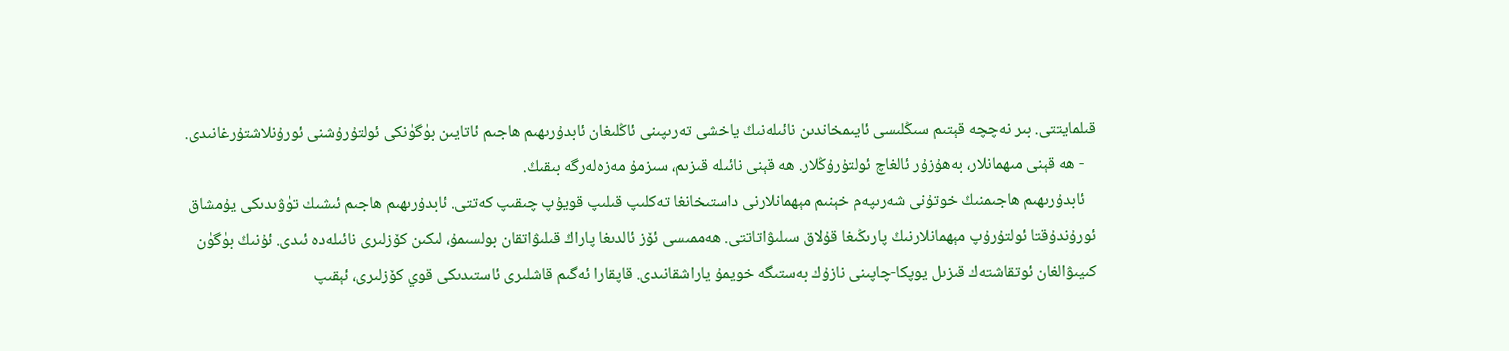قىلمايتتى. بىر نەچچە قېتىم سىڭلىسى ئايىمخاندىن نائىلەنىڭ ياخشى تەرىپىنى ئاڭلىغان ئابدۇرىھىم ھاجىم ئاتايىن بۈگۈنكى ئولتۇرۇشنى ئورۇنلاشتۇرغانىدى.
   - ھە قېنى مىھمانلار، بەھۇزۇر ئالغاچ ئولتۇرۇڭلار. ھە قېنى نائىلە قىزىم، سىزمۇ مەزەلەرگە بىقىڭ.
   ئابدۇرىھىم ھاجىمنىڭ خوتۇنى شەرىپەم خېنىم مېھمانلارنى داستىخانغا تەكلىپ قىلىپ قويۇپ چىقىپ كەتتى. ئابدۇرىھىم ھاجىم ئىشىك تۈۋىدىكى يۇمشاق ئورۇندۇقتا ئولتۇرۇپ مېھمانلارنىڭ پارىڭىغا قۇلاق سىلىۋاتاتتى. ھەممىسى ئۆز ئالدىغا پاراڭ قىلىۋاتقان بولسىمۇ، لىكىن كۆزلىرى نائىلەدە ئىدى. ئۇنىڭ بۈگۈن كىيىۋالغان ئوتقاشتەك قىزىل يوپكا-چاپىنى نازۇك بەستىگە خويمۇ ياراشقانىدى. قاپقارا ئەگىم قاشلىرى ئاستىدىكى قوي كۆزلىرى، ئېقىپ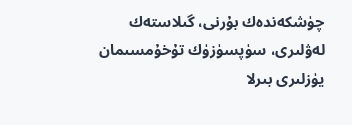چۈشكەندەك بۇرنى، گىلاستەك لەۋلىرى، سۈپسۈزۈك تۇخۇمسىمان يۈزلىرى بىرلا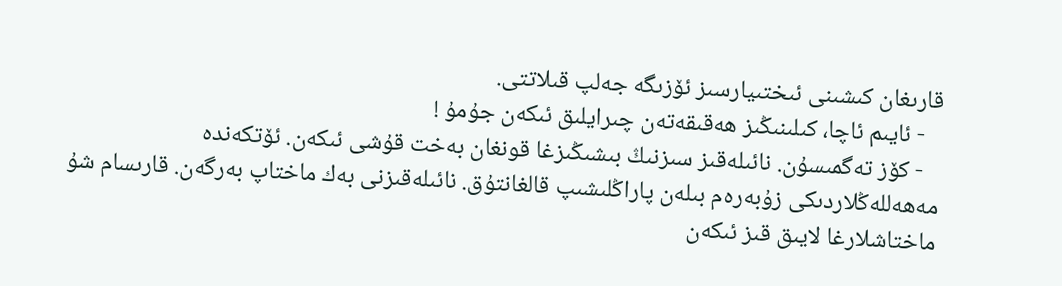قارىغان كىشىنى ئىختىيارسىز ئۆزىگە جەلپ قىلاتتى.
   - ئايىم ئاچا، كىلىنىڭىز ھەقىقەتەن چىرايلىق ئىكەن جۇمۇ !
   - كۆز تەگمىسۇن. نائىلەقىز سىزنىڭ بىشىڭىزغا قونغان بەخت قۇشى ئىكەن. ئۆتكەندە مەھەللەڭلاردىكى زۇبەرەم بىلەن پاراڭلىشىپ قالغانتۇق. نائىلەقىزنى بەك ماختاپ بەرگەن. قارىسام شۇ ماختاشلارغا لايىق قىز ئىكەن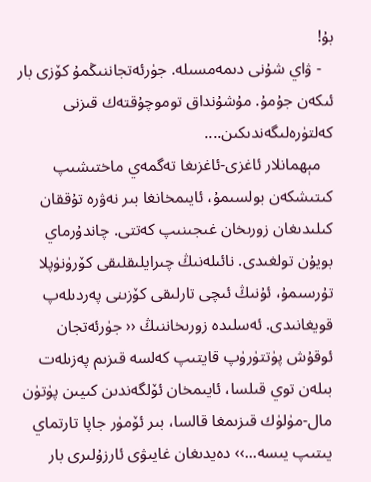بۇ!
   - ۋاي شۇنى دىمەمسىلە. جۈرئەتجاننىڭمۇ كۆزى بار ئىكەن جۇمۇ. مۇشۇنداق توموچۇقتەك قىزنى كەلتۈرەلىگەندىكىن....
   مېھمانلار ئاغزى-ئاغزىغا تەگمەي ماختىشىپ كىتىشكەن بولسىمۇ، ئايىمخانغا بىر نەۋرە تۇققان كىلىدىغان زورىخان غىجىنىپ كەتتى. چاندۇرماي بويۇن تولغىدى. نائىلەنىڭ چىرايلىقلىقى كۆرۈنۈپلا تۇرسىمۇ، ئۇنىڭ ئىچى تارلىقى كۆزىنى پەردىلەپ قويغانىدى. ئەسلىدە زورىخاننىڭ ‹‹ جۈرئەتجان ئوقۇش پۈتتۈرۈپ قايتىپ كەلسە قىزىم پەزىلەت بىلەن توي قىلسا، ئايىمخان ئۆلگەندىن كىيىن پۈتۈن مال-مۈلۈك قىزىمغا قالسا، بىر ئۆمۈر جاپا تارتماي يىتىپ يىسە...›› دەيدىغان غايىۋى ئارزۇلىرى بار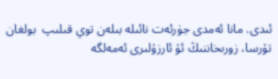ئىدى. مانا ئەمدى جۈرئەت نائىلە بىلەن توي قىلىپ  بولغان تۇرسا، زورىخاننىڭ ئۇ ئارزۇلىرى ئەمەلگە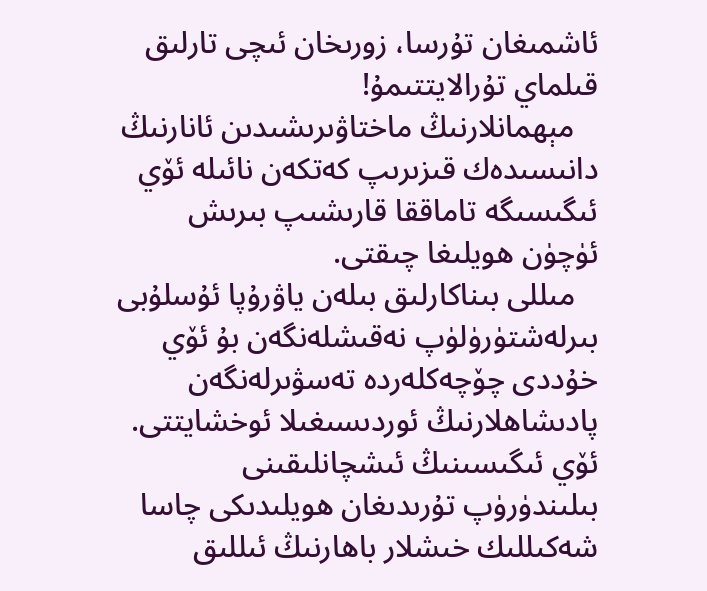ئاشمىغان تۇرسا، زورىخان ئىچى تارلىق قىلماي تۇرالايتتىمۇ!
   مېھمانلارنىڭ ماختاۋىرىشىدىن ئانارنىڭ دانىسىدەك قىزىرىپ كەتكەن نائىلە ئۆي ئىگىسىگە تاماققا قارىشىپ بىرىش ئۈچۈن ھويلىغا چىقتى.
   مىللى بىناكارلىق بىلەن ياۋرۇپا ئۇسلۇبى بىرلەشتۈرۈلۈپ نەقىشلەنگەن بۇ ئۆي خۇددى چۆچەكلەردە تەسۋىرلەنگەن پادىشاھلارنىڭ ئوردىسىغىلا ئوخشايتتى. ئۆي ئىگىسىنىڭ ئىشچانلىقىنى بىلىندۈرۈپ تۇرىدىغان ھويلىدىكى چاسا شەكىللىك خىشلار باھارنىڭ ئىللىق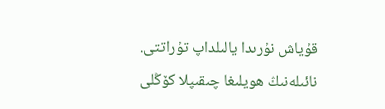قۇياش نۇرىدا يالىلداپ تۇراتتى. نائىلەنىڭ ھويلىغا چىقىپلا كۆڭلى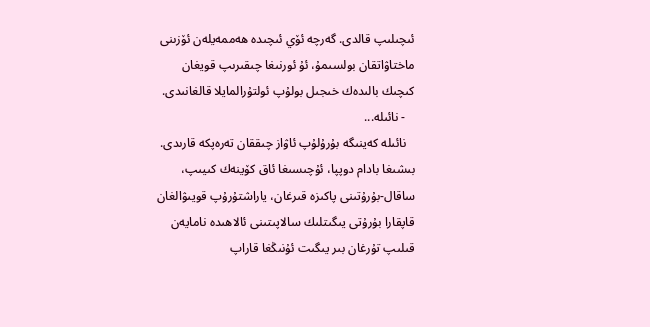ئىچىلىپ قالدى. گەرچە ئۆي ئىچىدە ھەممەيلەن ئۆزىنى ماختاۋاتقان بولسىمۇ، ئۇ ئورنىغا چىقىرىپ قويغان كىچىك بالىدەك خىجىل بولۇپ ئولتۇرالمايلا قالغانىدى.
   - نائىلە...
   نائىلە كەينىگە بۇرۇلۇپ ئاۋاز چىققان تەرەپكە قارىدى. بىشىغا بادام دوپپا، ئۇچىسىغا ئاق كۆينەك كىيىپ، ساقال-بۇرۇتىنى پاكىزە قىرغان، ياراشتۇرۇپ قويىۋالغان قاپقارا بۇرۇتى يىگىتلىك سالاپىتىنى ئالاھىدە نامايەن قىلىپ تۇرغان بىر يىگىت ئۇنىڭغا قاراپ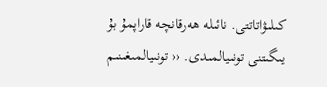كىلىۋاتاتتى. نائىلە ھەرقانچە قاراپمۇ بۇ يىگىتنى تونىيالمىدى. ‹‹ تونىيالمىغىنىم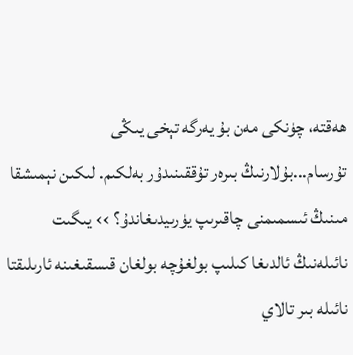ھەقتە، چۈنكى مەن بۇ يەرگە تېخى يىڭى تۇرسام...بۇلارنىڭ بىرەر تۇققىنىدۇر بەلكىم. لىكىن نېمىشقا مىنىڭ ئىسمىمنى چاقىرىپ يۈرىيدىغاندۇ؟ ›› يىگىت نائىلەنىڭ ئالدىغا كىلىپ بولغۇچە بولغان قىسقىغىنە ئارىلىقتا نائىلە بىر تالاي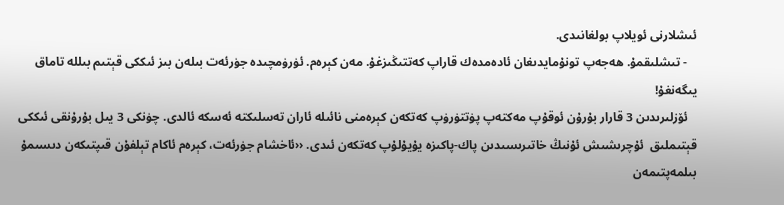ئىشلارنى ئويلاپ بولغانىدى.
   - تىشلىقمۇ. ھەجەپ تونۇمايدىغان ئادەمدەك قاراپ كەتتىڭىزغۇ. مەن كېرەم. ئۈرۈمچىدە جۈرئەت بىلەن بىز ئىككى قېتىم بىللە تاماق يىگەنغۇ!
   ئۆزلىرىدىن 3 قارار بۇرۇن ئوقۇپ مەكتەپ پۈتتۈرۈپ كەتكەن كېرەمنى نائىلە ئاران تەسلىكتە ئەسكە ئالدى. چۈنكى 3 يىل بۇرۇنقى ئىككى قېتىملىق  ئۇچرىشىش ئۇنىڭ خاتىرىسىدىن پاك-پاكىزە يۇيۇلۇپ كەتكەن ئىدى. ‹‹ئاخشام جۈرئەت، كېرەم ئاكام تېلفۇن قىپتىكەن دىسىمۇ بىلمەپتىمەن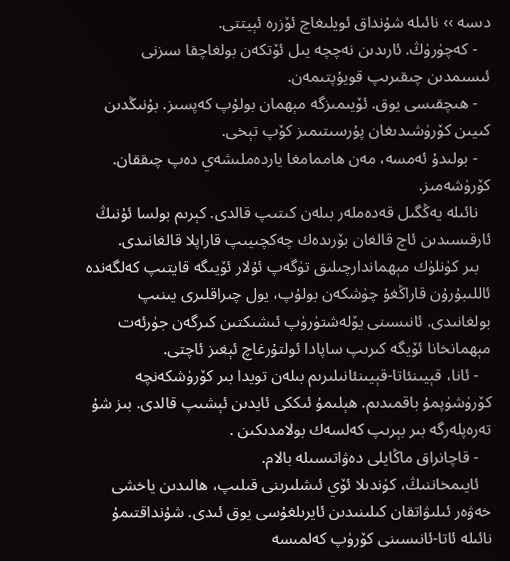دىسە ›› نائىلە شۇنداق ئويلىغاچ ئۆزرە ئېيتتى.
   - كەچۈرۈڭ. ئارىدىن نەچچە يىل ئۆتكەن بولغاچقا سىزنى ئىسىمدىن چىقىرىپ قويۇپتىمەن.
   - ھىچقىسى يوق. ئۆيىمىزگە مېھمان بولۇپ كەپسىز. بۇنىڭدىن كىيىن كۆرۈشىدىغان پۇرسىتىمىز كۆپ تېخى.
   - بولىدۇ ئەمسە، مەن ھاممامغا ياردەملىشەي دەپ چىققان. كۆرۈشەمىز.
   نائىلە يەڭگىل قەدەملەر بىلەن كىتىپ قالدى. كېرىم بولسا ئۇنىڭ ئارقىسىدىن ئاچ قالغان بۆرىدەك چەكچىيىپ قاراپلا قالغانىدى.
   بىر كۈنلۈك مېھماندارچىلىق تۈگەپ ئۇلار ئۆيىگە قايتىپ كەلگەندە ئاللىبۇرۇن قاراڭغۇ چۈشكەن بولۇپ، يول چىراقلىرى يىنىپ بولغانىدى. ئانىسىنى يۆلەشتۈرۈپ ئىشىكتىن كىرگەن جۈرئەت مېھمانخانا ئۆيگە كىرىپ ساپادا ئولتۇرغاچ ئېغىز ئاچتى.
   - ئانا، قېيىنئاتا-قېيىنئانىلىرىم بىلەن تويدا بىر كۆرۈشكەنچە كۆرۈشۈپمۇ باقمىدىم. ھېلىمۇ ئىككى ئايدىن ئېشىپ قالدى. بىز شۇ تەرەپلەرگە بىر بېرىپ كەلسەك بولامدىكىن .
   - قاچانراق ماڭايلى دەۋاتىسىلە بالام.
   ئايىمخاننىڭ، كۈندىلا ئۆي ئىشلىرىنى قىلىپ، ھالىدىن ياخشى خەۋەر ئىلىۋاتقان كىلىنىدىن ئايرىلغۇسى يوق ئىدى. شۇنداقتىمۇ نائىلە ئاتا-ئانىسىنى كۆرۈپ كەلمىسە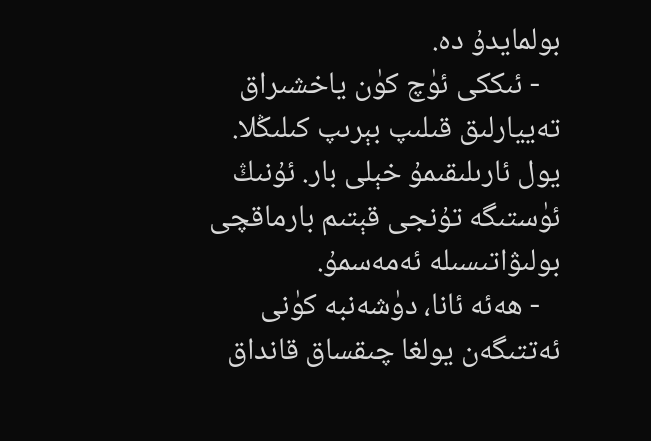بولمايدۇ دە.
   - ئىككى ئۈچ كۈن ياخشىراق تەييارلىق قىلىپ بېرىپ كىلىڭلا. يول ئارىلىقىمۇ خېلى بار. ئۇنىڭ ئۈستىگە تۇنجى قېتىم بارماقچى بولىۋاتىسىلە ئەمەسمۇ.
   - ھەئە ئانا، دۈشەنبە كۈنى ئەتتىگەن يولغا چىقساق قانداق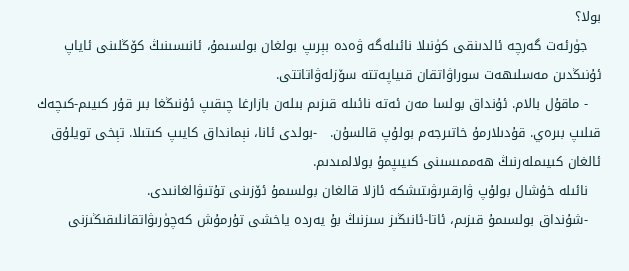بولا؟
   جۈرئەت گەرچە ئالدىنقى كۈنىلا نائىلەگە ۋەدە بېرىپ بولغان بولسىمۇ، ئانىسىنىڭ كۆڭلىنى ئاياپ ئۇنىڭدىن مەسلىھەت سوراۋاتقان قىياپەتتە سۆزلەۋاتاتتى.
   - ماقۇل بالام. ئۇنداق بولسا مەن ئەتە نائىلە قىزىم بىلەن بازارغا چىقىپ ئۇنىڭغا بىر قۇر كىيىم-كىچەك قىلىپ بىرەي. قۇدىلارمۇ خاتىرجەم بولۇپ قالسۇن.   -بولدى ئانا، نېمانداق كايىپ كىتىلا. تېخى تويلۇق ئالغان كىيىملەرنىڭ ھەممىسىنى كىيىپمۇ بولالمىدىم.
   نائىلە خۇشال بولۇپ ۋارقىرىۋىتىشكە ئازلا قالغان بولسىمۇ ئۆزىنى تۇتىۋالغانىدى.
   -شۇنداق بولسىمۇ قىزىم، ئاتا-ئانىڭىز سىزنىڭ بۇ يەردە ياخشى تۇرمۇش كەچۈرىۋاتقانلىقىڭىزنى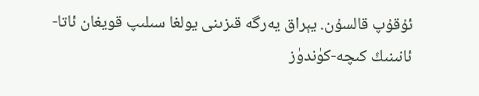ئۇقۇپ قالسۇن. يېراق يەرگە قىزىنى يولغا سىلىپ قويغان ئاتا-ئانىنىڭ كىچە-كۈندۈز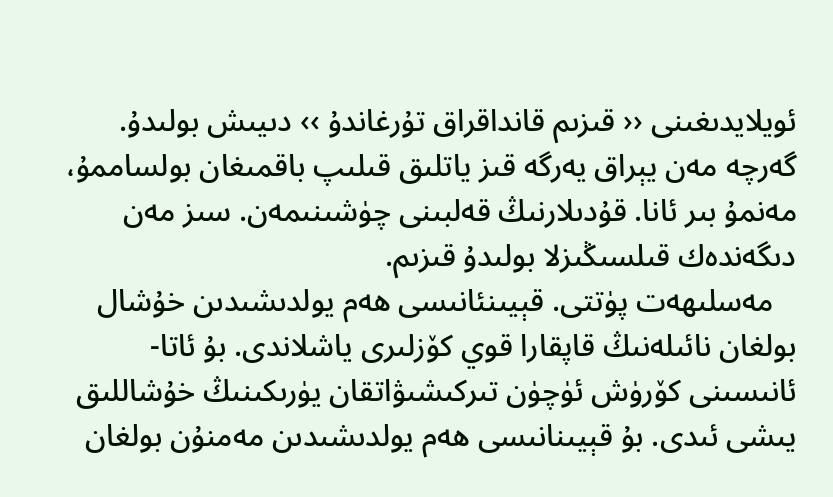ئويلايدىغىنى ‹‹ قىزىم قانداقراق تۇرغاندۇ ›› دىيىش بولىدۇ. گەرچە مەن يېراق يەرگە قىز ياتلىق قىلىپ باقمىغان بولساممۇ، مەنمۇ بىر ئانا. قۇدىلارنىڭ قەلبىنى چۈشىنىمەن. سىز مەن دىگەندەك قىلسىڭىزلا بولىدۇ قىزىم.
   مەسلىھەت پۈتتى. قېيىنئانىسى ھەم يولدىشىدىن خۇشال بولغان نائىلەنىڭ قاپقارا قوي كۆزلىرى ياشلاندى. بۇ ئاتا-ئانىسىنى كۆرۈش ئۈچۈن تىركىشىۋاتقان يۈرىكىنىڭ خۇشاللىق يىشى ئىدى. بۇ قېيىنانىسى ھەم يولدىشىدىن مەمنۇن بولغان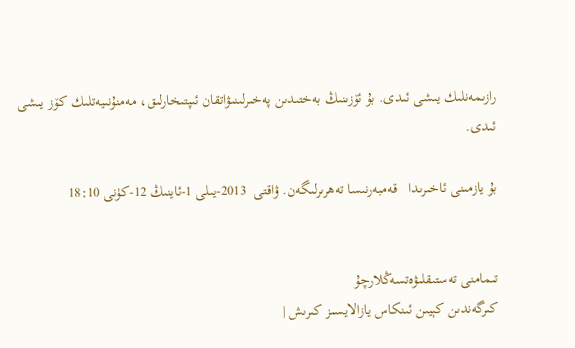رازىمەنلىك يىشى ئىدى. بۇ ئۆزىنىڭ بەختىدىن پەخىرلىنىۋاتقان ئىپتىخارلىق، مەمنۇنىيەتلىك كۆز يىشى ئىدى.

بۇ يازمىنى ئاخىرىدا   قەمبەرنىسا تەھرىرلىگەن. ۋاقتى  2013-يىلى 1-ئاينىڭ 12-كۈنى 18:10


تىمامنى تەستىقلىۋەتسەڭلارچۇ
كىرگەندىن كېيىن ئىنكاس يازالايسىز كىرىش |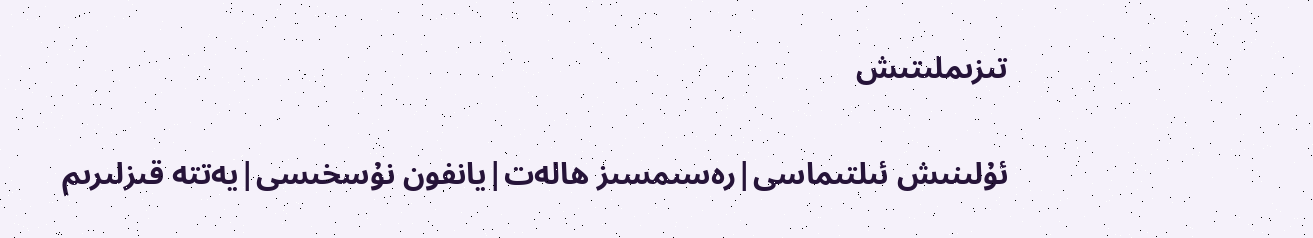تىزىملىتىش

ئۇلىنىش ئىلتىماسى|رەسىمسىز ھالەت|يانفون نۇسخىسى|يەتتە قىزلىرىم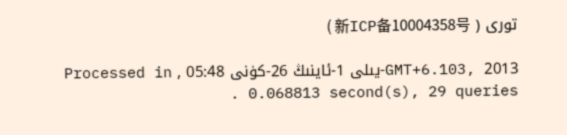تورى ( 新ICP备10004358号 )

GMT+6.103, 2013-يىلى 1-ئاينىڭ 26-كۈنى 05:48 , Processed in 0.068813 second(s), 29 queries .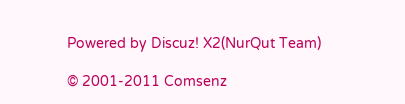Powered by Discuz! X2(NurQut Team)

© 2001-2011 Comsenz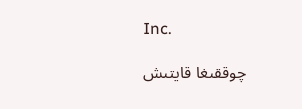Inc.

چوققىغا قايتىش